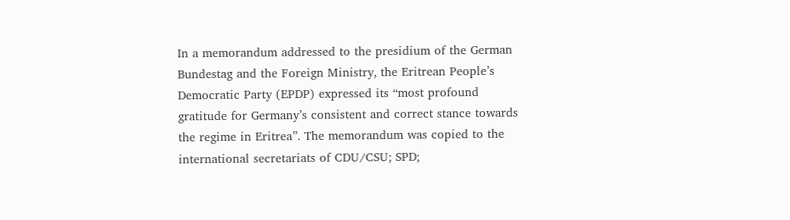In a memorandum addressed to the presidium of the German Bundestag and the Foreign Ministry, the Eritrean People’s Democratic Party (EPDP) expressed its “most profound gratitude for Germany’s consistent and correct stance towards the regime in Eritrea”. The memorandum was copied to the international secretariats of CDU/CSU; SPD;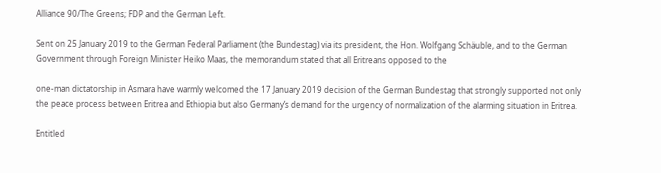Alliance 90/The Greens; FDP and the German Left.

Sent on 25 January 2019 to the German Federal Parliament (the Bundestag) via its president, the Hon. Wolfgang Schäuble, and to the German Government through Foreign Minister Heiko Maas, the memorandum stated that all Eritreans opposed to the

one-man dictatorship in Asmara have warmly welcomed the 17 January 2019 decision of the German Bundestag that strongly supported not only the peace process between Eritrea and Ethiopia but also Germany’s demand for the urgency of normalization of the alarming situation in Eritrea.

Entitled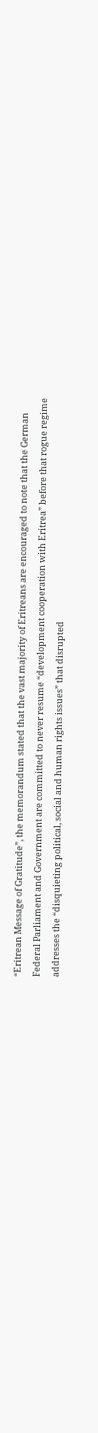“Eritrean Message of Gratitude”, the memorandum stated that the vast majority of Eritreans are encouraged to note that the German Federal Parliament and Government are committed to never resume “development cooperation with Eritrea” before that rogue regime addresses the “disquieting political, social and human rights issues” that disrupted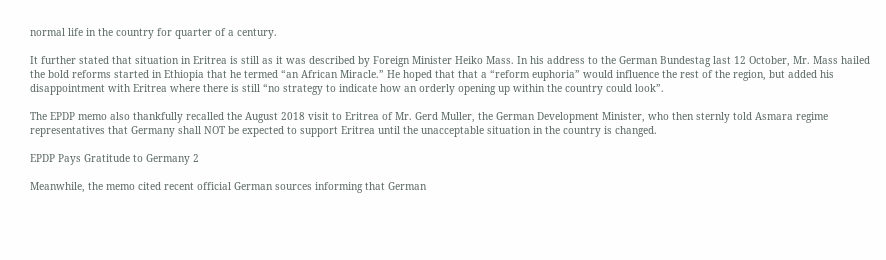normal life in the country for quarter of a century.

It further stated that situation in Eritrea is still as it was described by Foreign Minister Heiko Mass. In his address to the German Bundestag last 12 October, Mr. Mass hailed the bold reforms started in Ethiopia that he termed “an African Miracle.” He hoped that that a “reform euphoria” would influence the rest of the region, but added his disappointment with Eritrea where there is still “no strategy to indicate how an orderly opening up within the country could look”.

The EPDP memo also thankfully recalled the August 2018 visit to Eritrea of Mr. Gerd Muller, the German Development Minister, who then sternly told Asmara regime representatives that Germany shall NOT be expected to support Eritrea until the unacceptable situation in the country is changed.

EPDP Pays Gratitude to Germany 2

Meanwhile, the memo cited recent official German sources informing that German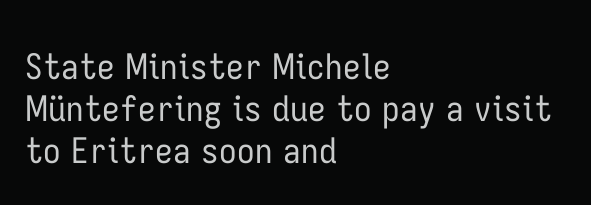State Minister Michele Müntefering is due to pay a visit to Eritrea soon and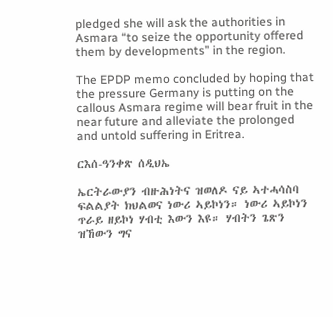pledged she will ask the authorities in Asmara “to seize the opportunity offered them by developments” in the region.

The EPDP memo concluded by hoping that the pressure Germany is putting on the callous Asmara regime will bear fruit in the near future and alleviate the prolonged and untold suffering in Eritrea.

ርእሰ-ዓንቀጽ ሰዲህኤ

ኤርትራውያን ብዙሕነትና ዝወለዶ ናይ ኣተሓሳስባ ፍልልያት ክህልወና ነውሪ ኣይኮነን። ነውሪ ኣይኮነን ጥራይ ዘይኮነ ሃብቲ እውን እዩ። ሃብትን ጌጽን ዝኸውን ግና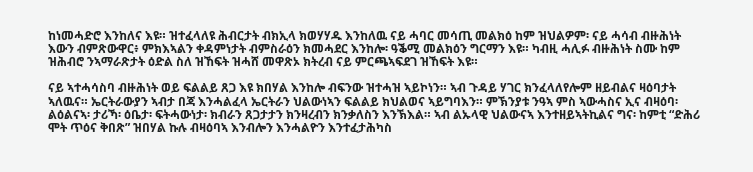ከነመሓድሮ እንከለና እዩ። ዝተፈላለዩ ሕብርታት ብክኢላ ክወሃሃዱ እንከለዉ ናይ ሓባር መሳጢ መልክዕ ከም ዝህልዎም፡ ናይ ሓሳብ ብዙሕነት እውን ብምጽውዋር፥ ምክእኣልን ቀዳምነታት ብምስራዕን ክመሓደር እንከሎ፡ ዓቕሚ መልክዕን ግርማን እዩ። ካብዚ ሓሊፉ ብዙሕነት ስሙ ከም ዝሕብሮ ንኣማራጽታት ዕድል ስለ ዝኸፍት ዝሓሸ መዋጽኦ ክትረብ ናይ ምርጫኣፍደገ ዝኸፍት እዩ።

ናይ ኣተሓሳስባ ብዙሕነት ወይ ፍልልይ ጸጋ እዩ ክበሃል እንከሎ ብፍንው ዝተሓዝ ኣይኮነን። ኣብ ጉዳይ ሃገር ክንፈላለየሎም ዘይብልና ዛዕባታት ኣለዉና። ኤርትራውያን ኣብታ በጃ እንሓልፈላ ኤርትራን ህልውነኣን ፍልልይ ክህልወና ኣይግባእን። ምኽንያቱ ንዓኣ ምስ ኣውሓስና ኢና ብዛዕባ፡ ልዕልናኣ፡ ታሪኻ፡ ዕቤታ፡ ፍትሓውነታ፡ ክብራን ጸጋታታን ክንዛረብን ክንቃለስን እንኽእል። ኣብ ልኡላዊ ህልውናኣ እንተዘይኣትኪልና ግና፡ ከምቲ “ድሕሪ ሞት ጥዕና ቅበጽ” ዝበሃል ኩሉ ብዛዕባኣ እንብሎን እንሓልዮን እንተፈታሕካስ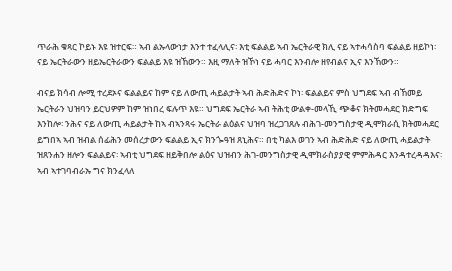ጥራሕ ቁጻር ኮይኑ እዩ ዝተርፍ። ኣብ ልኡላውነታ እንተ ተፈላሊና፡ እቲ ፍልልይ ኣብ ኤርትራዊ ክሊ ናይ ኣተሓሳስባ ፍልልይ ዘይኮነ፡ ናይ ኤርትራውን ዘይኤርትራውን ፍልልይ እዩ ዝኸውን። እዚ ማለት ዝኾነ ናይ ሓባር እንብሎ ዘየብልና ኢና እንኸውን።

ብናይ ክሳብ ሎሚ ተረደኦና ፍልልይና ከም ናይ ለውጢ ሓይልታት ኣብ ሕድሕድና ኮነ፡ ፍልልይና ምስ ህግደፍ ኣብ ብኸመይ ኤርትራን ህዝባን ይርህዎም ከም ዝነበረ ፍሉጥ እዩ። ህግደፍ ኤርትራ ኣብ ትሕቲ ውልቀ-መላኺ ጭቆና ክትመሓደር ክድግፍ እንከሎ፡ ንሕና ናይ ለውጢ ሓይልታት ከኣ ብኣንጻሩ ኤርትራ ልዕልና ህዝባ ዝረጋገጸሉ ብሕገ-መንግስታዊ ዲሞክራሲ ክትመሓደር ይግበኣ ኣብ ዝብል ሰፊሕን መሰረታውን ፍልልይ ኢና ክንጐዓዝ ጸኒሕና። በቲ ካልእ ወገን ኣብ ሕድሕድ ናይ ለውጢ ሓይልታት ዝጸንሐን ዘሎን ፍልልይና፡ ኣብቲ ህግደፍ ዘይቅበሎ ልዕና ህዝብን ሕገ-መንግስታዊ ዲሞክራስያያዊ ምምሕዳር እንዳተረዳዳእና፡ ኣብ ኣተገባብራኡ ግና ክንፈላለ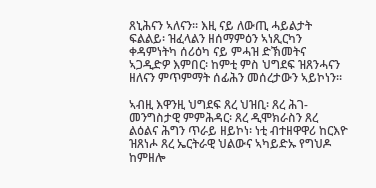ጸኒሕናን ኣለናን። እዚ ናይ ለውጢ ሓይልታት ፍልልይ፡ ዝፈላልን ዘሰማምዕን ኣነጺርካን ቀዳምነትካ ሰሪዕካ ናይ ምሓዝ ድኽመትና ኣጋዲድዎ እምበር፡ ከምቲ ምስ ህግደፍ ዝጸንሓናን ዘለናን ምጥምማት ሰፊሕን መሰረታውን ኣይኮነን።

ኣብዚ እዋንዚ ህግደፍ ጸረ ህዝቢ፡ ጸረ ሕገ-መንግስታዊ ምምሕዳር፡ ጸረ ዲሞክራስን ጸረ ልዕልና ሕግን ጥራይ ዘይኮነ፡ ነቲ ብተዘዋዋሪ ከርእዮ ዝጸነሖ ጸረ ኤርትራዊ ህልውና ኣካይድኡ የግህዶ ከምዘሎ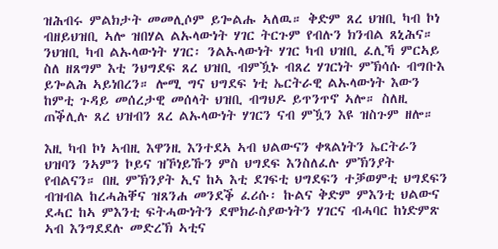ዝሕብሩ ምልክታት መመሊሶም ይጐልሑ ኣለዉ። ቅድም ጸረ ህዝቢ ካብ ኮነ ብዘይህዝቢ ኣሎ ዝበሃል ልኡላውነት ሃገር ትርጉም የብሉን ክንብል ጸኒሕና። ንህዝቢ ካብ ልኡላውነት ሃገር፡ ንልኡላውነት ሃገር ካብ ህዝቢ ፈሊኻ ምርኣይ ስለ ዘጸግም እቲ ንህግደፍ ጸረ ህዝቢ ብምዃኑ ብጸረ ሃገርነት ምኽሳሱ ብግቡእ ይጐልሕ ኣይነበረን። ሎሚ ግና ህግደፍ ነቲ ኤርትራዊ ልኡላውነት እውን ከምቲ ጉዳይ መሰረታዊ መሰላት ህዝቢ ብግህዶ ይጥንጥኖ ኣሎ። ስለዚ ጠቕሊሉ ጸረ ህዝብን ጸረ ልኡላውነት ሃገርን ናብ ምዃን እዩ ዝስጉም ዘሎ።

እዚ ካብ ኮነ ኣብዚ እዋንዚ እንተደኣ ኣብ ህልውናን ቀጻልነትን ኤርትራን ህዝባን ንኣምን ኮይና ዝኾነይኹን ምስ ህግደፍ እንስለፈሉ ምኽንያት የብልናን። በዚ ምኽንያት ኢና ከኣ እቲ ደገፍቲ ህግደፍን ተቓወምቲ ህግደፍን ብዝብል ከረሓሕቐና ዝጸንሐ መንደቕ ፈሪሱ፡ ኩልና ቅድም ምእንቲ ህልውና ደሓር ከኣ ምእንቲ ፍትሓውነትን ደሞክራስያውነትን ሃገርና ብሓባር ከነድምጽ ኣብ እንግደደሉ መድረኽ ኣቲና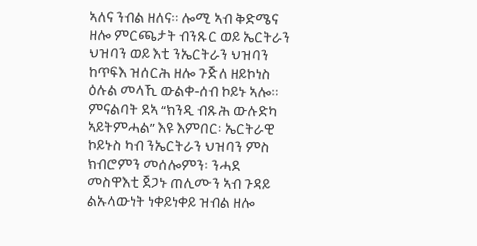ኣለና ንብል ዘለና። ሎሚ ኣብ ቅድሜና ዘሎ ምርጫታት ብንጹር ወይ ኤርትራን ህዝባን ወይ እቲ ንኤርትራን ህዝባን ከጥፍእ ዝሰርሕ ዘሎ ጉጅለ ዘይኮነስ ዕሉል መላኺ ውልቀ-ሰብ ኮይኑ ኣሎ። ምናልባት ደኣ “ክንዲ ብጹሕ ውሉድካ ኣይትምሓል” እዩ እምበር፡ ኤርትራዊ ኮይኑስ ካብ ንኤርትራን ህዝባን ምስ ክብሮምን መሰሎምን፡ ንሓደ መስዋእቲ ጀጋኑ ጠሊሙን ኣብ ጉዳይ ልኡላውነት ነቀይነቀይ ዝብል ዘሎ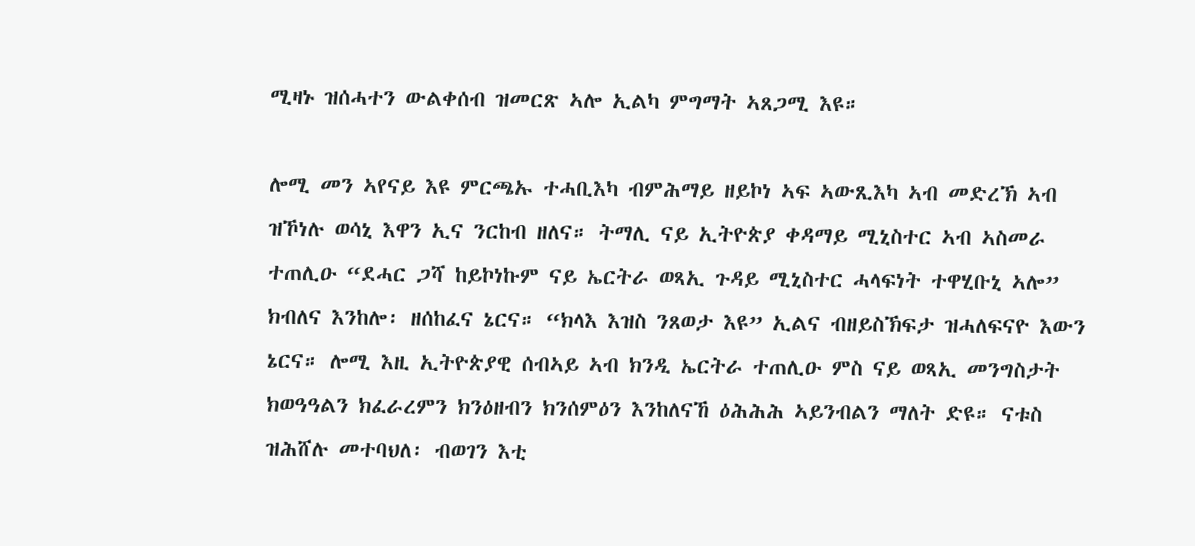ሚዛኑ ዝሰሓተን ውልቀሰብ ዝመርጽ ኣሎ ኢልካ ምግማት ኣጸጋሚ እዩ።

ሎሚ መን ኣየናይ እዩ ምርጫኡ ተሓቢእካ ብምሕማይ ዘይኮነ ኣፍ ኣውጺእካ ኣብ መድረኽ ኣብ ዝኾነሉ ወሳኒ እዋን ኢና ንርከብ ዘለና። ትማሊ ናይ ኢትዮጵያ ቀዳማይ ሚኒስተር ኣብ ኣስመራ ተጠሊዑ “ደሓር ጋሻ ከይኮነኩም ናይ ኤርትራ ወጻኢ ጉዳይ ሚኒስተር ሓላፍነት ተዋሂቡኒ ኣሎ” ክብለና እንከሎ፡ ዘሰከፈና ኔርና። “ክላእ እዝስ ንጸወታ እዩ” ኢልና ብዘይስኽፍታ ዝሓለፍናዮ እውን ኔርና። ሎሚ እዚ ኢትዮጵያዊ ሰብኣይ ኣብ ክንዲ ኤርትራ ተጠሊዑ ምስ ናይ ወጻኢ መንግስታት ክወዓዓልን ክፈራረምን ክንዕዘብን ክንሰምዕን እንከለናኸ ዕሕሕሕ ኣይንብልን ማለት ድዩ። ናቱስ ዝሕሸሉ መተባህለ፡ ብወገን እቲ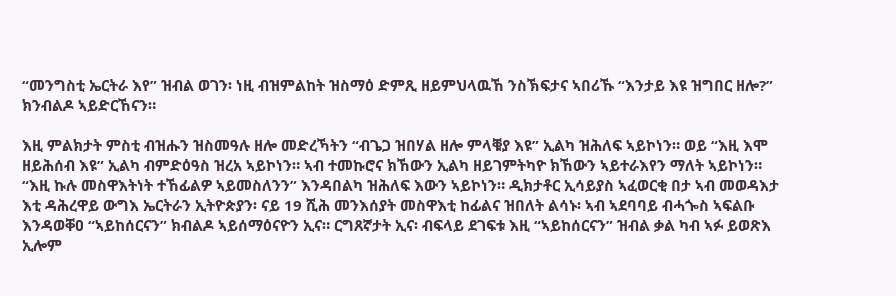“መንግስቲ ኤርትራ እየ” ዝብል ወገን፡ ነዚ ብዝምልከት ዝስማዕ ድምጺ ዘይምህላዉኸ ንስኽፍታና ኣበሪኹ “እንታይ እዩ ዝግበር ዘሎ?” ክንብልዶ ኣይድርኸናን።

እዚ ምልክታት ምስቲ ብዝሑን ዝስመዓሉ ዘሎ መድረኻትን “ብጌጋ ዝበሃል ዘሎ ምላቑያ እዩ” ኢልካ ዝሕለፍ ኣይኮነን። ወይ “እዚ እሞ ዘይሕሰብ እዩ” ኢልካ ብምድዕዓስ ዝረአ ኣይኮነን። ኣብ ተመኩሮና ክኸውን ኢልካ ዘይገምትካዮ ክኸውን ኣይተራእየን ማለት ኣይኮነን። “እዚ ኩሉ መስዋእትነት ተኸፊልዎ ኣይመስለንን” እንዳበልካ ዝሕለፍ እውን ኣይኮነን። ዲክታቶር ኢሳይያስ ኣፈወርቂ በታ ኣብ መወዳእታ እቲ ዳሕረዋይ ውግእ ኤርትራን ኢትዮጵያን፡ ናይ 19 ሺሕ መንእሰያት መስዋእቲ ከፊልና ዝበለት ልሳኑ፡ ኣብ ኣደባባይ ብሓጐስ ኣፍልቡ እንዳወቐዐ “ኣይከሰርናን” ክብልዶ ኣይሰማዕናዮን ኢና። ርግጸኛታት ኢና፡ ብፍላይ ደገፍቱ እዚ “ኣይከሰርናን” ዝብል ቃል ካብ ኣፉ ይወጽእ ኢሎም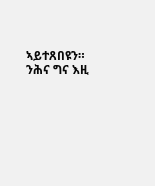ኣይተጸበዩን። ንሕና ግና እዚ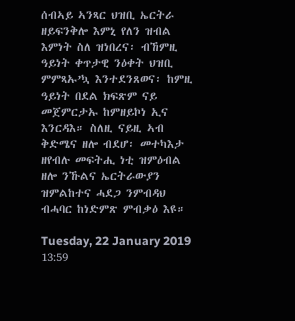ሰብኣይ ኣንጻር ህዝቢ ኤርትራ ዘይፍንቅሎ እምኒ የለን ዝብል እምነት ስለ ዝነበረና፡ ብኸምዚ ዓይነት ቀጥታዊ ንዕቀት ህዝቢ ምምጻኡ’ኳ እንተደንጸወና፡ ከምዚ ዓይነት በደል ክፍጽም ናይ መጀምርታኡ ከምዘይኮነ ኢና እንርዳእ። ስለዚ ናይዚ ኣብ ቅድሜና ዘሎ ብደሆ፡ መተካእታ ዘየብሉ መፍትሒ ነቲ ዝምዕብል ዘሎ ንኹልና ኤርትራውያን ዝምልከተና ሓደጋ ንምብዳህ ብሓባር ከነድምጽ ምብቃዕ እዩ።

Tuesday, 22 January 2019 13:59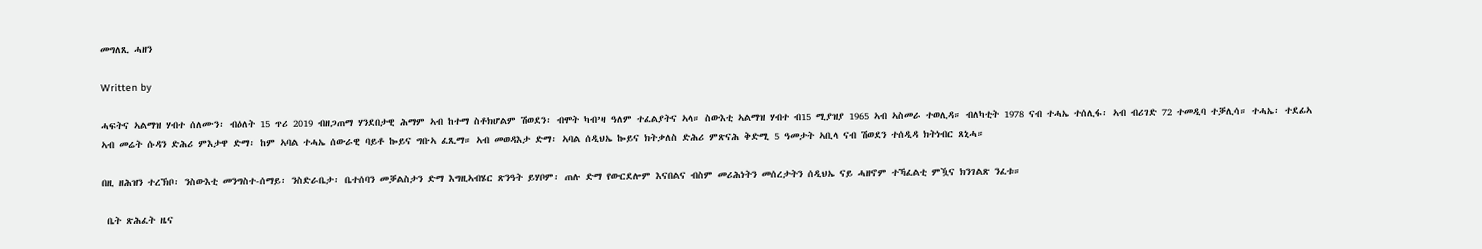መግለጺ ሓዘን

Written by

ሓፍትና ኣልማዝ ሃብተ ሰለሙን፡ ብዕለት 15 ጥሪ 2019 ብዘጋጠማ ሃንደበታዊ ሕማም ኣብ ከተማ ስቶክሆልም ሽወደን፡ ብሞት ካብ’ዛ ዓለም ተፈልያትና ኣላ። ስውእቲ ኣልማዝ ሃብተ ብ15 ሚያዝያ 1965 ኣብ ኣስመራ ተወሊዳ። ብለካቲት 1978 ናብ ተሓኤ ተሰሊፋ፡ ኣብ ብሪገድ 72 ተመዲባ ተቓሊሳ። ተሓኤ፡ ተደፊኣ ኣብ መሬት ሱዳን ድሕሪ ምእታዋ ድማ፡ ከም ኣባል ተሓኤ ሰውራዊ ባይቶ ኰይና ግቡኣ ፈጺማ። ኣብ መወዳእታ ድማ፡ ኣባል ሰዲህኤ ኰይና ክትቃለስ ድሕሪ ምጽናሕ ቅድሚ 5 ዓመታት ኣቢላ ናብ ሽወደን ተሰዲዳ ክትነብር ጸኒሓ።

በዚ ዘሕዝን ተረኽቦ፡ ንስውእቲ መንግስተ-ሰማይ፡ ንስድራቤታ፡ ቤተሰባን መቓልስታን ድማ እግዚኣብሄር ጽንዓት ይሃቦም፡ ጠሉ ድማ የውርደሎም እናበልና ብስም መሪሕነትን መሰረታትን ሰዲህኤ ናይ ሓዘኖም ተኻፈልቲ ምዃና ክንገልጽ ንፈቱ።

 ቤት ጽሕፈት ዜና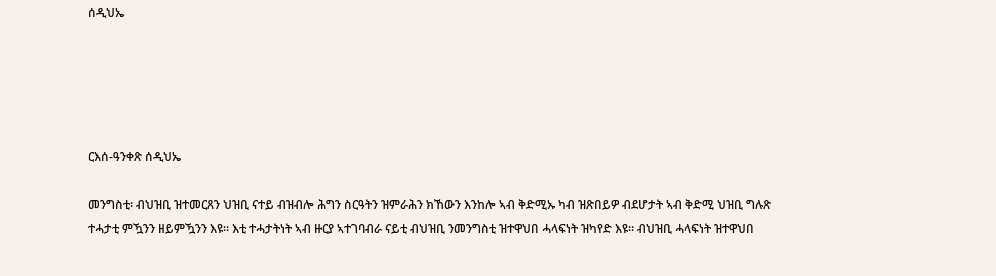ሰዲህኤ





ርእሰ-ዓንቀጽ ሰዲህኤ

መንግስቲ፡ ብህዝቢ ዝተመርጸን ህዝቢ ናተይ ብዝብሎ ሕግን ስርዓትን ዝምራሕን ክኸውን እንከሎ ኣብ ቅድሚኡ ካብ ዝጽበይዎ ብደሆታት ኣብ ቅድሚ ህዝቢ ግሉጽ ተሓታቲ ምዃንን ዘይምዃንን እዩ። እቲ ተሓታትነት ኣብ ዙርያ ኣተገባብራ ናይቲ ብህዝቢ ንመንግስቲ ዝተዋህበ ሓላፍነት ዝካየድ እዩ። ብህዝቢ ሓላፍነት ዝተዋህበ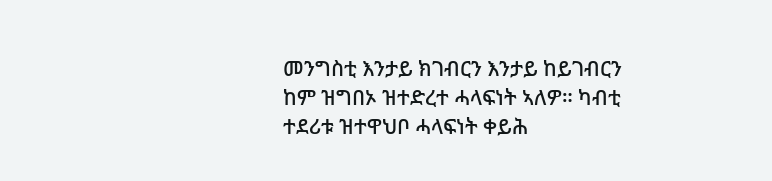መንግስቲ እንታይ ክገብርን እንታይ ከይገብርን ከም ዝግበኦ ዝተድረተ ሓላፍነት ኣለዎ። ካብቲ ተደሪቱ ዝተዋህቦ ሓላፍነት ቀይሕ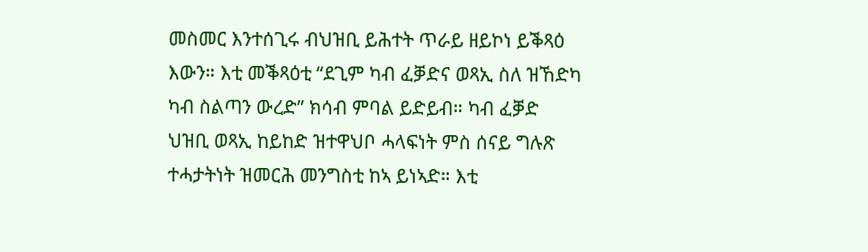መስመር እንተሰጊሩ ብህዝቢ ይሕተት ጥራይ ዘይኮነ ይቕጻዕ እውን። እቲ መቕጻዕቲ “ደጊም ካብ ፈቓድና ወጻኢ ስለ ዝኸድካ ካብ ስልጣን ውረድ” ክሳብ ምባል ይድይብ። ካብ ፈቓድ ህዝቢ ወጻኢ ከይከድ ዝተዋህቦ ሓላፍነት ምስ ሰናይ ግሉጽ ተሓታትነት ዝመርሕ መንግስቲ ከኣ ይነኣድ። እቲ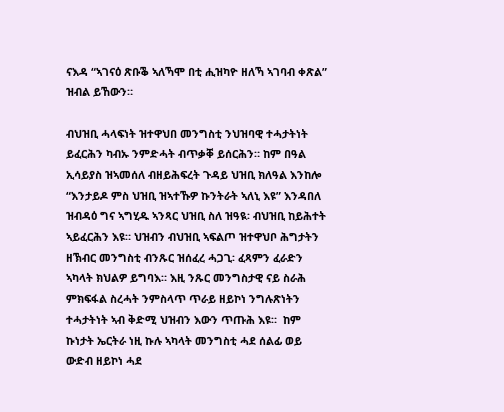ናእዳ “ኣገናዕ ጽቡቕ ኣለኻሞ በቲ ሒዝካዮ ዘለኻ ኣገባብ ቀጽል” ዝብል ይኸውን።

ብህዝቢ ሓላፍነት ዝተዋህበ መንግስቲ ንህዝባዊ ተሓታትነት ይፈርሕን ካብኡ ንምድሓት ብጥቃቐ ይሰርሕን። ከም በዓል ኢሳይያስ ዝኣመሰለ ብዘይሕፍረት ጉዳይ ህዝቢ ክለዓል እንከሎ “እንታይዶ ምስ ህዝቢ ዝኣተኹዎ ኩንትራት ኣለኒ እዩ” እንዳበለ ዝብዳዕ ግና ኣግሂዱ ኣንጻር ህዝቢ ስለ ዝዓዪ፡ ብህዝቢ ከይሕተት ኣይፈርሕን እዩ። ህዝብን ብህዝቢ ኣፍልጦ ዝተዋህቦ ሕግታትን ዘኽብር መንግስቲ ብንጹር ዝሰፈረ ሓጋጊ፡ ፈጻምን ፈራድን ኣካላት ክህልዎ ይግባእ። እዚ ንጹር መንግስታዊ ናይ ስራሕ ምክፍፋል ስረሓት ንምስላጥ ጥራይ ዘይኮነ ንግሉጽነትን ተሓታትነት ኣብ ቅድሚ ህዝብን እውን ጥጡሕ እዩ።  ከም ኩነታት ኤርትራ ነዚ ኩሉ ኣካላት መንግስቲ ሓደ ሰልፊ ወይ ውድብ ዘይኮነ ሓደ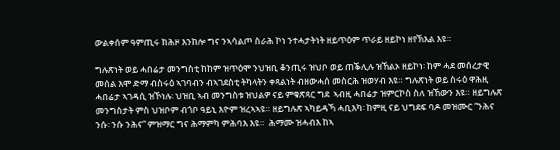ውልቀሰም ዓምጢሩ ክሕዞ እንከሎ ግና ንኣሳልጦ ስራሕ ኮነ ንተሓታትነት ዘይጥዕም ጥራይ ዘይኮነ ዘየኽእል እዩ።

ግሉጽነት ወይ ሓበሬታ መንግስቲ ከከም ዝጥዕሞ ንህዝቢ ቆንጢሩ ዝህቦ ወይ ጠቕሊሉ ዝኸልኦ ዘይኮነ፡ ከም ሓደ መሰረታዊ መሰል እሞ ድማ ብስሩዕ ኣገባብን ብኣገደስቲ ትካላትን ቀጻልነት ብዘውሓሰ መስርሕ ዝወሃብ እዩ። ግሉጽነት ወይ ስሩዕ ዋሕዚ ሓበሬታ ኣገዳሲ ዝኾነሉ፡ ህዝቢ ኣብ መንግስቱ ዝህልዎ ናይ ምቁጽጻር ግደ  ኣብዚ ሓበሬታ ዝምርኮስ ስለ ዝኸውን እዩ። ዘይግሉጽ መንግስታት ምስ ህዝቦም ብጎቦ ዓይኒ እዮም ዝረኣኣዩ። ዘይግሉጽ ኣካይዳኻ ሓቢእካ፡ ከምዚ ናይ ህግደፍ ባዶ መዝሙር “ንሕና ንሱ፡ ንሱ ንሕና” ምዝማር ግና ሕማምካ ምሕባእ እዩ።  ሕማሙ ዝሓብእ ከኣ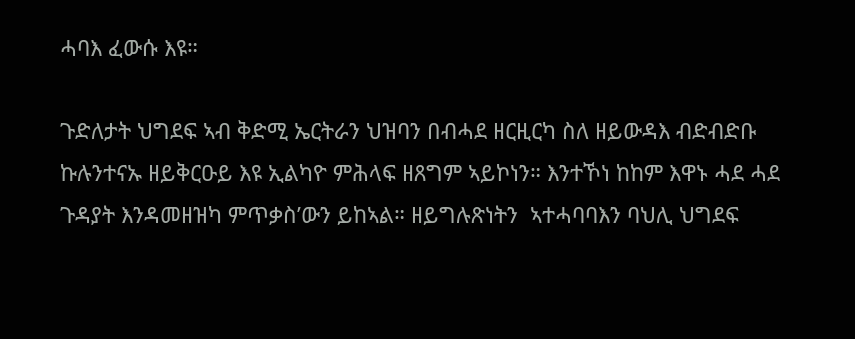ሓባእ ፈውሱ እዩ።

ጉድለታት ህግደፍ ኣብ ቅድሚ ኤርትራን ህዝባን በብሓደ ዘርዚርካ ስለ ዘይውዳእ ብድብድቡ ኩሉንተናኡ ዘይቅርዑይ እዩ ኢልካዮ ምሕላፍ ዘጸግም ኣይኮነን። እንተኾነ ከከም እዋኑ ሓደ ሓደ ጉዳያት እንዳመዘዝካ ምጥቃስ’ውን ይከኣል። ዘይግሉጽነትን  ኣተሓባባእን ባህሊ ህግደፍ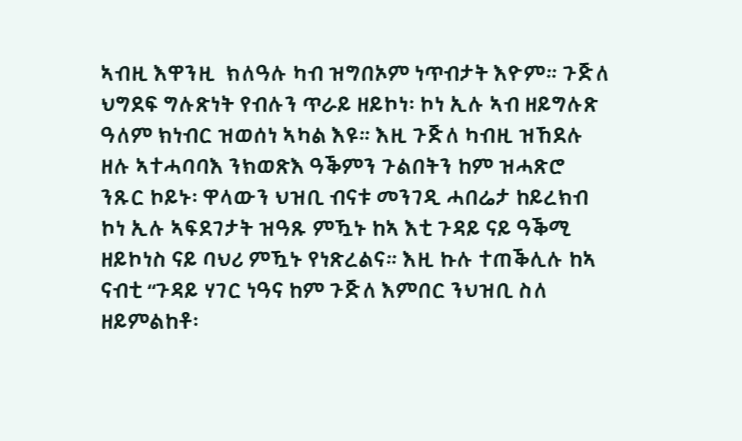ኣብዚ እዋንዚ  ክለዓሉ ካብ ዝግበኦም ነጥብታት እዮም። ጉጅለ ህግደፍ ግሉጽነት የብሉን ጥራይ ዘይኮነ፡ ኮነ ኢሉ ኣብ ዘይግሉጽ ዓለም ክነብር ዝወሰነ ኣካል እዩ። እዚ ጉጅለ ካብዚ ዝኸደሉ ዘሉ ኣተሓባባእ ንክወጽእ ዓቕምን ጉልበትን ከም ዝሓጽሮ ንጹር ኮይኑ፡ ዋላውን ህዝቢ ብናቱ መንገዲ ሓበሬታ ከይረክብ ኮነ ኢሉ ኣፍደገታት ዝዓጹ ምዃኑ ከኣ እቲ ጉዳይ ናይ ዓቕሚ ዘይኮነስ ናይ ባህሪ ምዃኑ የነጽረልና። እዚ ኩሉ ተጠቕሊሉ ከኣ ናብቲ “ጉዳይ ሃገር ነዓና ከም ጉጅለ እምበር ንህዝቢ ስለ ዘይምልከቶ፡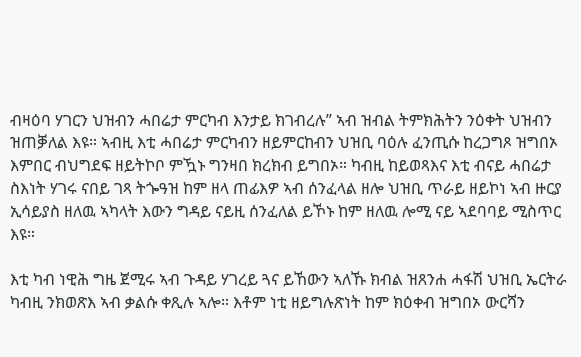ብዛዕባ ሃገርን ህዝብን ሓበሬታ ምርካብ እንታይ ክገብረሉ” ኣብ ዝብል ትምክሕትን ንዕቀት ህዝብን ዝጠቓለል እዩ። ኣብዚ እቲ ሓበሬታ ምርካብን ዘይምርከብን ህዝቢ ባዕሉ ፈንጢሱ ከረጋግጾ ዝግበኦ እምበር ብህግደፍ ዘይትኮቦ ምዃኑ ግንዛበ ክረክብ ይግበኦ። ካብዚ ከይወጻእና እቲ ብናይ ሓበሬታ ስእነት ሃገሩ ናበይ ገጻ ትጐዓዝ ከም ዘላ ጠፊእዎ ኣብ ሰንፈላል ዘሎ ህዝቢ ጥራይ ዘይኮነ ኣብ ዙርያ ኢሳይያስ ዘለዉ ኣካላት እውን ግዳይ ናይዚ ሰንፈለል ይኾኑ ከም ዘለዉ ሎሚ ናይ ኣደባባይ ሚስጥር እዩ።

እቲ ካብ ነዊሕ ግዜ ጀሚሩ ኣብ ጉዳይ ሃገረይ ጓና ይኸውን ኣለኹ ክብል ዝጸንሐ ሓፋሽ ህዝቢ ኤርትራ ካብዚ ንክወጽእ ኣብ ቃልሱ ቀጺሉ ኣሎ። እቶም ነቲ ዘይግሉጽነት ከም ክዕቀብ ዝግበኦ ውርሻን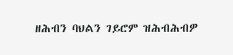ዘሕብን ባህልን ገይሮም ዝሕብሕብዎ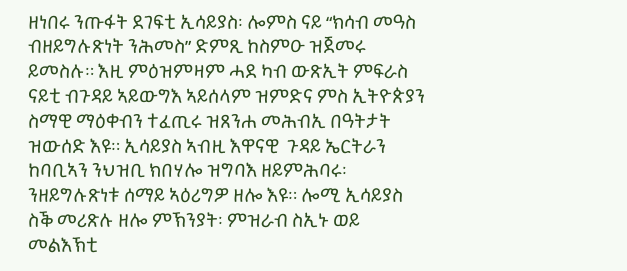ዘነበሩ ንጡፋት ደገፍቲ ኢሳይያስ፡ ሎምስ ናይ “ክሳብ መዓስ ብዘይግሉጽነት ንሕመስ” ድምጺ ከስምዑ ዝጀመሩ ይመስሉ። እዚ ምዕዝምዛም ሓደ ካብ ውጽኢት ምፍራስ ናይቲ ብጉዳይ ኣይውግእ ኣይሰላም ዝምድና ምስ ኢትዮጵያን ስማዊ ማዕቀብን ተፈጢሩ ዝጸንሐ መሕብኢ በዓትታት ዝውሰድ እዩ። ኢሳይያስ ኣብዚ እዋናዊ  ጉዳይ ኤርትራን ከባቢኣን ንህዝቢ ክበሃሎ ዝግባእ ዘይምሕባሩ፡ ንዘይግሉጽነቱ ሰማይ ኣዕሪግዎ ዘሎ እዩ። ሎሚ ኢሳይያስ ስቕ መሪጽሉ ዘሎ ምኽንያት፡ ምዝራብ ስኢኑ ወይ መልእኽቲ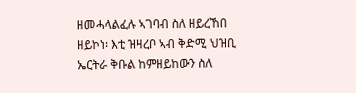ዘመሓላልፈሉ ኣገባብ ስለ ዘይረኸበ ዘይኮነ፡ እቲ ዝዛረቦ ኣብ ቅድሚ ህዝቢ ኤርትራ ቅቡል ከምዘይከውን ስለ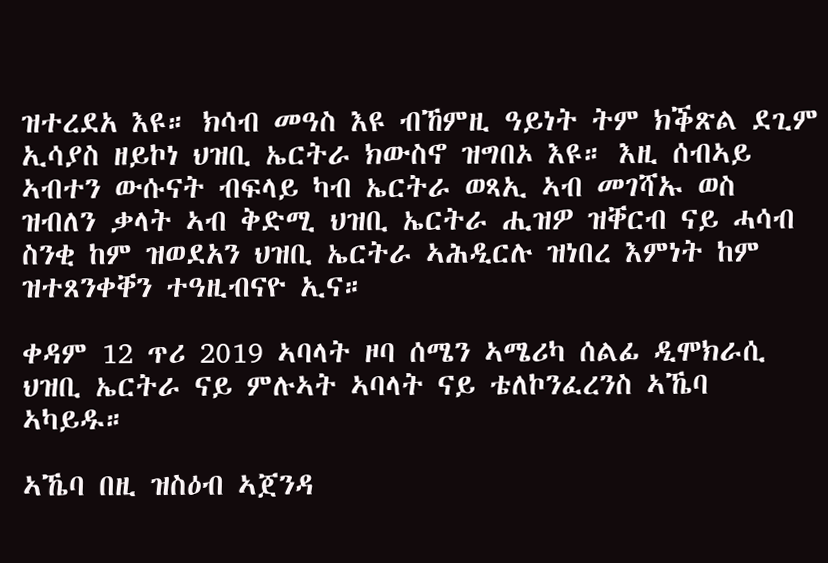ዝተረደአ እዩ። ክሳብ መዓስ እዩ ብኸምዚ ዓይነት ትም ክቕጽል ደጊም ኢሳያስ ዘይኮነ ህዝቢ ኤርትራ ክውስኖ ዝግበኦ እዩ። እዚ ሰብኣይ ኣብተን ውሱናት ብፍላይ ካብ ኤርትራ ወጻኢ ኣብ መገሻኡ ወስ ዝብለን ቃላት ኣብ ቅድሚ ህዝቢ ኤርትራ ሒዝዎ ዝቐርብ ናይ ሓሳብ ስንቂ ከም ዝወደአን ህዝቢ ኤርትራ ኣሕዲርሉ ዝነበረ እምነት ከም ዝተጸንቀቐን ተዓዚብናዮ ኢና።

ቀዳም 12 ጥሪ 2019 ኣባላት ዞባ ሰሜን ኣሜሪካ ሰልፊ ዲሞክራሲ ህዝቢ ኤርትራ ናይ ምሉኣት ኣባላት ናይ ቴለኮንፈረንስ ኣኼባ ኣካይዱ።

ኣኼባ በዚ ዝስዕብ ኣጀንዳ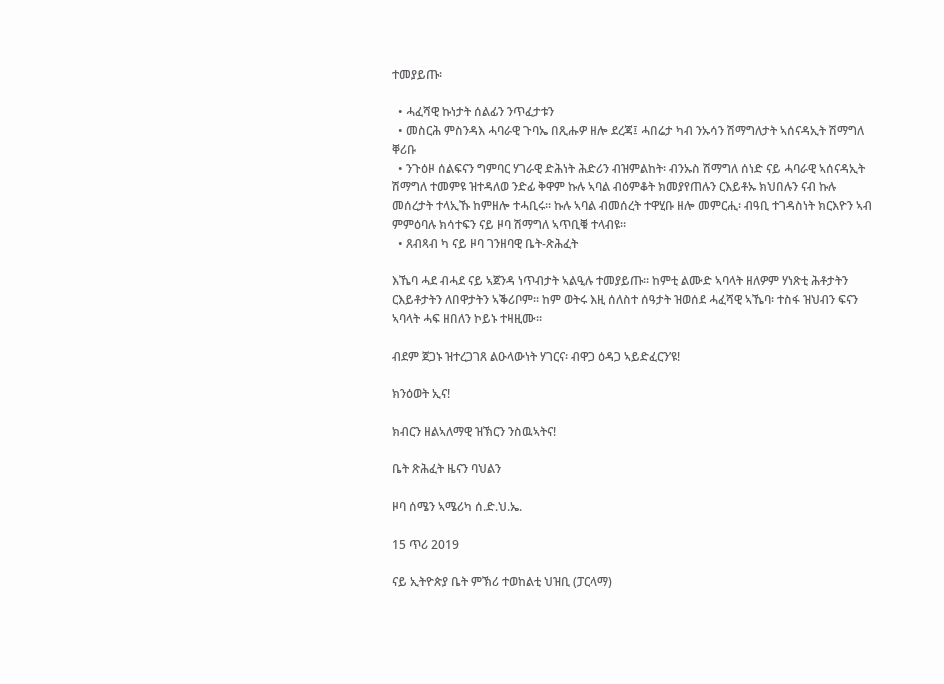ተመያይጡ፡

  • ሓፈሻዊ ኩነታት ሰልፊን ንጥፈታቱን
  • መስርሕ ምስንዳእ ሓባራዊ ጉባኤ በጺሑዎ ዘሎ ደረጃ፤ ሓበሬታ ካብ ንኡሳን ሽማግለታት ኣሰናዳኢት ሽማግለ ቐሪቡ
  • ንጉዕዞ ሰልፍናን ግምባር ሃገራዊ ድሕነት ሕድሪን ብዝምልከት፡ ብንኡስ ሽማግለ ሰነድ ናይ ሓባራዊ ኣሰናዳኢት ሽማግለ ተመምዩ ዝተዳለወ ንድፊ ቅዋም ኩሉ ኣባል ብዕምቆት ክመያየጠሉን ርእይቶኡ ክህበሉን ናብ ኩሉ መሰረታት ተላኢኹ ከምዘሎ ተሓቢሩ። ኩሉ ኣባል ብመሰረት ተዋሂቡ ዘሎ መምርሒ፡ ብዓቢ ተገዳስነት ክርእዮን ኣብ ምምዕባሉ ክሳተፍን ናይ ዞባ ሽማግለ ኣጥቢቑ ተላብዩ።
  • ጸብጻብ ካ ናይ ዞባ ገንዘባዊ ቤት-ጽሕፈት

እኼባ ሓደ ብሓደ ናይ ኣጀንዳ ነጥብታት ኣልዒሉ ተመያይጡ። ከምቲ ልሙድ ኣባላት ዘለዎም ሃነጽቲ ሕቶታትን ርእይቶታትን ለበዋታትን ኣቕሪቦም። ከም ወትሩ እዚ ሰለስተ ሰዓታት ዝወሰደ ሓፈሻዊ ኣኼባ፡ ተስፋ ዝህብን ፍናን ኣባላት ሓፍ ዘበለን ኮይኑ ተዛዚሙ።

ብደም ጀጋኑ ዝተረጋገጸ ልዑላውነት ሃገርና፡ ብዋጋ ዕዳጋ ኣይድፈርን’ዩ!

ክንዕወት ኢና!

ክብርን ዘልኣለማዊ ዝኽርን ንስዉኣትና!

ቤት ጽሕፈት ዜናን ባህልን

ዞባ ሰሜን ኣሜሪካ ሰ.ድ.ህ.ኤ.

15 ጥሪ 2019

ናይ ኢትዮጵያ ቤት ምኽሪ ተወከልቲ ህዝቢ (ፓርላማ)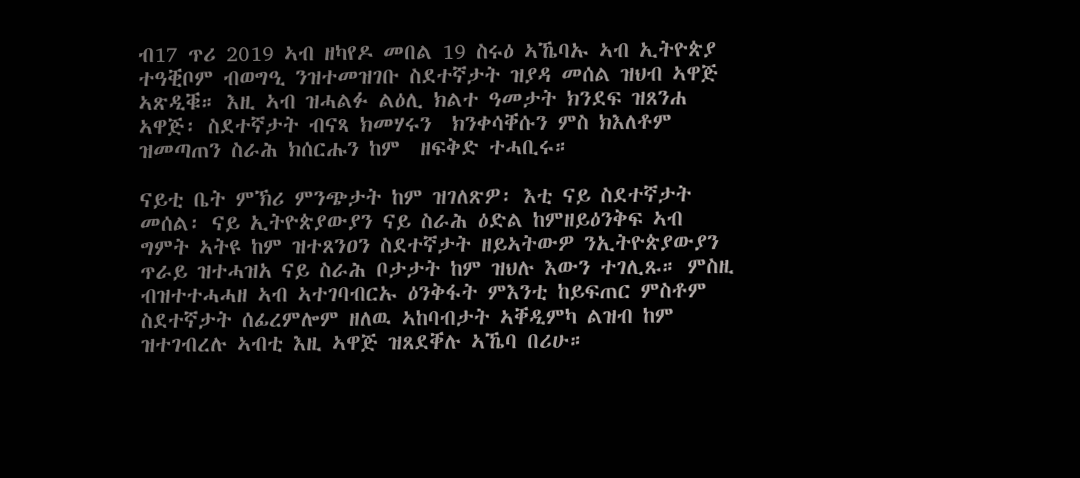ብ17 ጥሪ 2019 ኣብ ዘካየዶ መበል 19 ስሩዕ ኣኼባኡ ኣብ ኢትዮጵያ ተዓቒቦም ብወግዒ ንዝተመዝገቡ ስደተኛታት ዝያዳ መሰል ዝህብ ኣዋጅ ኣጽዲቑ። እዚ ኣብ ዝሓልፉ ልዕሊ ክልተ ዓመታት ክንደፍ ዝጸንሐ ኣዋጅ፡ ስደተኛታት ብናጻ ክመሃሩን  ክንቀሳቐሱን ምስ ክእለቶም ዝመጣጠን ስራሕ ክሰርሑን ከም  ዘፍቅድ ተሓቢሩ።

ናይቲ ቤት ምኽሪ ምንጭታት ከም ዝገለጽዎ፡ እቲ ናይ ስደተኛታት መሰል፡ ናይ ኢትዮጵያውያን ናይ ስራሕ ዕድል ከምዘይዕንቅፍ ኣብ ግምት ኣትዩ ከም ዝተጸንዐን ስደተኛታት ዘይኣትውዎ ንኢትዮጵያውያን ጥራይ ዝተሓዝአ ናይ ስራሕ ቦታታት ከም ዝህሉ እውን ተገሊጹ። ምስዚ ብዝተተሓሓዘ ኣብ ኣተገባብርኡ ዕንቅፋት ምእንቲ ከይፍጠር ምስቶም ስደተኛታት ሰፊረምሎም ዘለዉ ኣከባብታት ኣቐዲምካ ልዝብ ከም ዝተገብረሉ ኣብቲ እዚ ኣዋጅ ዝጸደቐሉ ኣኼባ በሪሁ።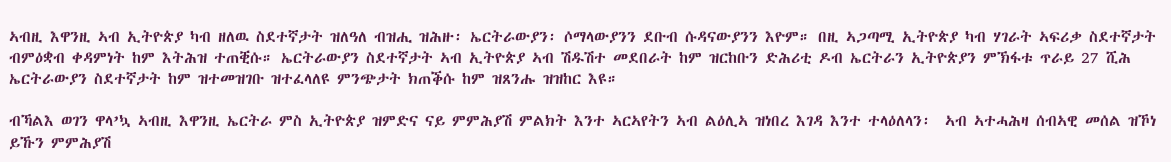ኣብዚ እዋንዚ ኣብ ኢትዮጵያ ካብ ዘለዉ ስደተኛታት ዝለዓለ ብዝሒ ዝሕዙ፡ ኤርትራውያን፡ ሶማላውያንን ደቡብ ሱዳናውያንን እዮም። በዚ ኣጋጣሚ ኢትዮጵያ ካብ ሃገራት ኣፍሪቃ ስደተኛታት ብምዕቋብ ቀዳምነት ከም እትሕዝ ተጠቒሱ። ኤርትራውያን ስደተኛታት ኣብ ኢትዮጵያ ኣብ ሽዱሽተ መደበራት ከም ዝርከቡን ድሕሪቲ ዶብ ኤርትራን ኢትዮጵያን ምኽፋቱ ጥራይ 27 ሺሕ ኤርትራውያን ስደተኛታት ከም ዝተመዝገቡ ዝተፈላለዩ ምንጭታት ክጠቕሱ ከም ዝጸንሑ ዝዝከር እዩ።

ብኻልእ ወገን ዋላ’ኳ ኣብዚ እዋንዚ ኤርትራ ምስ ኢትዮጵያ ዝምድና ናይ ምምሕያሽ ምልክት እንተ ኣርኣየትን ኣብ ልዕሊኣ ዝነበረ እገዳ እንተ ተላዕለላን፡  ኣብ ኣተሓሕዛ ሰብኣዊ መሰል ዝኾነ ይኹን ምምሕያሽ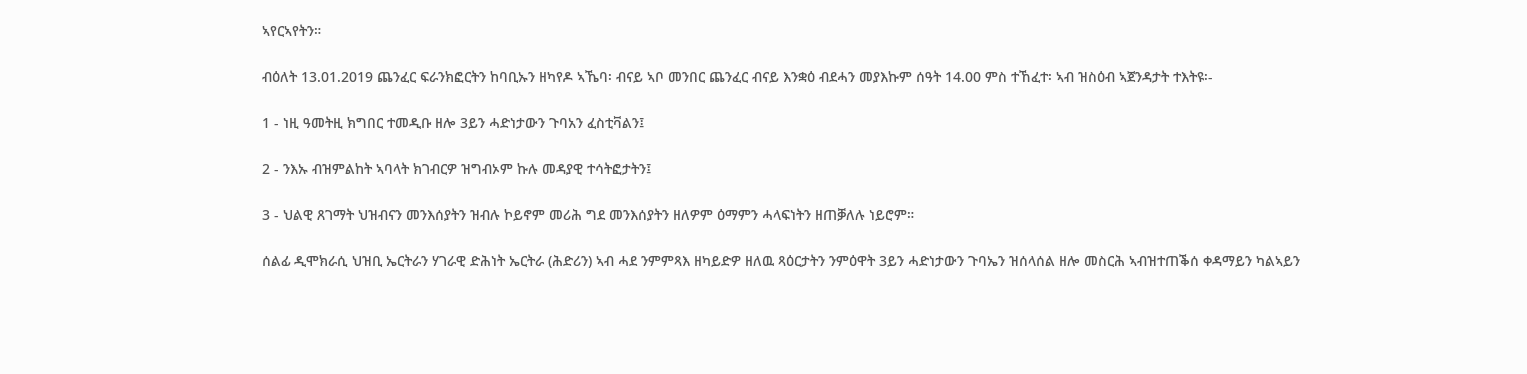ኣየርኣየትን።

ብዕለት 13.01.2019 ጨንፈር ፍራንክፎርትን ከባቢኡን ዘካየዶ ኣኼባ፡ ብናይ ኣቦ መንበር ጨንፈር ብናይ እንቋዕ ብደሓን መያእኩም ሰዓት 14.00 ምስ ተኸፈተ፡ ኣብ ዝስዕብ ኣጀንዳታት ተእትዩ፡-

1 - ነዚ ዓመትዚ ክግበር ተመዲቡ ዘሎ 3ይን ሓድነታውን ጉባአን ፈስቲቫልን፤

2 - ንእኡ ብዝምልከት ኣባላት ክገብርዎ ዝግብኦም ኩሉ መዳያዊ ተሳትፎታትን፤

3 - ህልዊ ጸገማት ህዝብናን መንእሰያትን ዝብሉ ኮይኖም መሪሕ ግደ መንእሰያትን ዘለዎም ዕማምን ሓላፍነትን ዘጠቓለሉ ነይሮም።

ሰልፊ ዲሞክራሲ ህዝቢ ኤርትራን ሃገራዊ ድሕነት ኤርትራ (ሕድሪን) ኣብ ሓደ ንምምጻእ ዘካይድዎ ዘለዉ ጻዕርታትን ንምዕዋት 3ይን ሓድነታውን ጉባኤን ዝሰላሰል ዘሎ መስርሕ ኣብዝተጠቕሰ ቀዳማይን ካልኣይን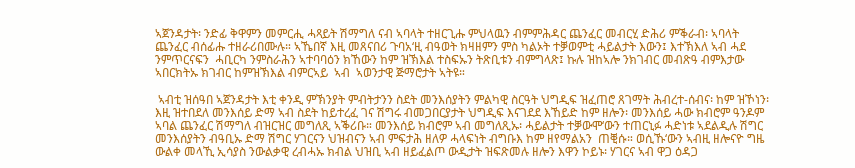ኣጀንዳታት፡ ንድፊ ቅዋምን መምርሒ ሓጻይት ሽማግለ ናብ ኣባላት ተዘርጊሑ ምህላዉን ብምምሕዳር ጨንፈር መብርሂ ድሕሪ ምቕራብ፡ ኣባላት ጨንፈር ብሰፊሑ ተዘራሪበሙሉ። ኣኼበኛ እዚ መጸናበሪ ጉባአ‘ዚ ብዓወት ክዛዘምን ምስ ካልኦት ተቓወምቲ ሓይልታት እውን፤ እተኽእለ ኣብ ሓደ ንምጥርናፍን  ሓቢርካ ንምስራሕን ኣተባባዕን ክኸውን ከም ዝኽእል ተስፍኡን ትጽቢቱን ብምግላጽ፤ ኩሉ ዝከኣሎ ንክገብር መብጽዓ ብምእታው ኣበርክትኡ ክገብር ከምዝኽእል ብምርኣይ  ኣብ  ኣወንታዊ ጅማሮታት ኣትዩ።

 ኣብቲ ዝሰዓበ ኣጀንዳታት እቲ ቀንዲ ምኽንያት ምብትታንን ስደት መንእሰያትን ምልካዊ ስርዓት ህግዲፍ ዝፈጠሮ ጸገማት ሕብረተ-ሰብና፡ ከም ዝኾነን፡ እዚ ዝተበደለ መንእሰይ ድማ ኣብ ስደት ከይተረፈ ገና ሽግሩ ብመጋበርያታት ህግዲፍ እናገደደ እኸይድ ከም ዘሎን፡ መንእሰይ ሓው ክብሮም ዓንዶም ኣባል ጨንፈር ሽማግለ ብዝርዝር መግለጺ ኣቕሪቡ። መንእሰይ ክብሮም ኣብ መግለጺኡ፡ ሓይልታት ተቓውሞ‘ውን ተጠርኒፉ ሓድነቱ ኣደልዲሉ ሽግር መንእሰያትን ብዓቢኡ ድማ ሽግር ሃገርናን ህዝብናን ኣብ ምፍታሕ ዘለዎ ሓላፍነት ብግቡእ ከም ዘየማልአን  ጠቒሱ። ወሲኹ‘ውን ኣብዚ ዘሎናዮ ግዜ ውልቀ መላኺ ኢሳያስ ንውልቃዊ ረብሓኡ ክብል ህዝቢ ኣብ ዘይፈልጦ ውዲታት ዝፍጽመሉ ዘሎን እዋን ኮይኑ፡ ሃገርና ኣብ ዋጋ ዕዳጋ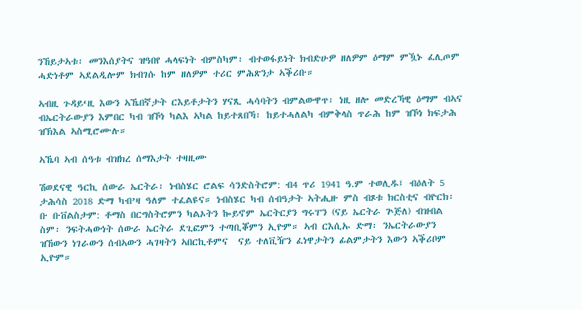ንኸይታኣቱ፡ መንእሰያትና ዝዓበየ ሓላፍነት ብምስካም፡ ብተወፋይነት ክብድሁዎ ዘለዎም ዕማም ምዃኑ ፈሊጦም ሓድነቶም ኣደልዲሎም ክብገሱ ከም ዘለዎም ተሪር ምሕጽንታ ኣቕሪቡ።

ኣብዚ ጉዳይ‘ዚ እውን ኣኼበኛታት ርእይቶታትን ሃናጺ ሓሳባትን ብምልውዋጥ፡ ነዚ ዘሎ መድረኻዊ ዕማም ብኣና ብኤርትራውያን እምበር ካብ ዝኾነ ካልእ ኣካል ከይተጸበኻ፡ ከይተሓለልካ ብምቅላስ ጥራሕ ከም ዝኾነ ክፍታሕ ዝኽእል ኣስሚሮሙሉ።

ኣኼባ ኣብ ሰዓቱ ብዝክረ ሰማእታት ተዛዚሙ

ሽወደናዊ ዓርኪ ሰውራ ኤርትራ፡ ነብስሄር ሮልፍ ሳንድስትሮም: ብ4 ጥሪ 1941 ዓ.ም ተወሊዱ፤ ብዕለት 5 ታሕሳስ 2018 ድማ ካብ’ዛ ዓለም ተፈልዩና። ነብስሄር ካብ ሰብዓታት ኣትሒዙ ምስ ብጾቱ ክርስቲና ብዮርክ፡ ቡ ቡቨልስታም: ቶማስ በርግስትሮምን ካልኦትን ኰይኖም ኤርትርያን ግሩፐን (ናይ ኤርትራ ጕጅለ) ብዝብል ስም፡ ንፍትሓውነት ሰውራ ኤርትራ ደጊፎምን ተጣቢቖምን ኢዮም። ኣብ ርእሲኡ ድማ፡ ንኤርትራውያን ዝኸውን ነገራውን ሰብኣውን ሓገዛትን ኣበርኪቶምና  ናይ ተለቪዥን ፈነዋታትን ፊልምታትን እውን ኣቕሪቦም ኢዮም።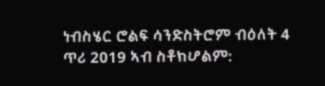ነብስሄር ሮልፍ ሳንድስትሮም ብዕለት 4 ጥሪ 2019 ኣብ ስቶክሆልም: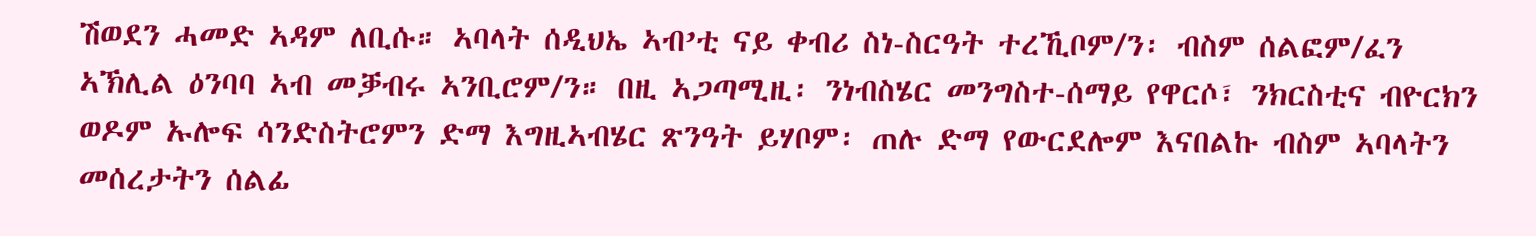ሽወደን ሓመድ ኣዳም ለቢሱ። ኣባላት ሰዲህኤ ኣብ’ቲ ናይ ቀብሪ ስነ-ስርዓት ተረኺቦም/ን፡ ብስም ሰልፎም/ፈን ኣኽሊል ዕንባባ ኣብ መቓብሩ ኣንቢሮም/ን። በዚ ኣጋጣሚዚ፡ ንነብስሄር መንግስተ-ሰማይ የዋርሶ፣ ንክርስቲና ብዮርክን ወዶም ኡሎፍ ሳንድስትሮምን ድማ እግዚኣብሄር ጽንዓት ይሃቦም፡ ጠሉ ድማ የውርደሎም እናበልኩ ብስም ኣባላትን መሰረታትን ሰልፊ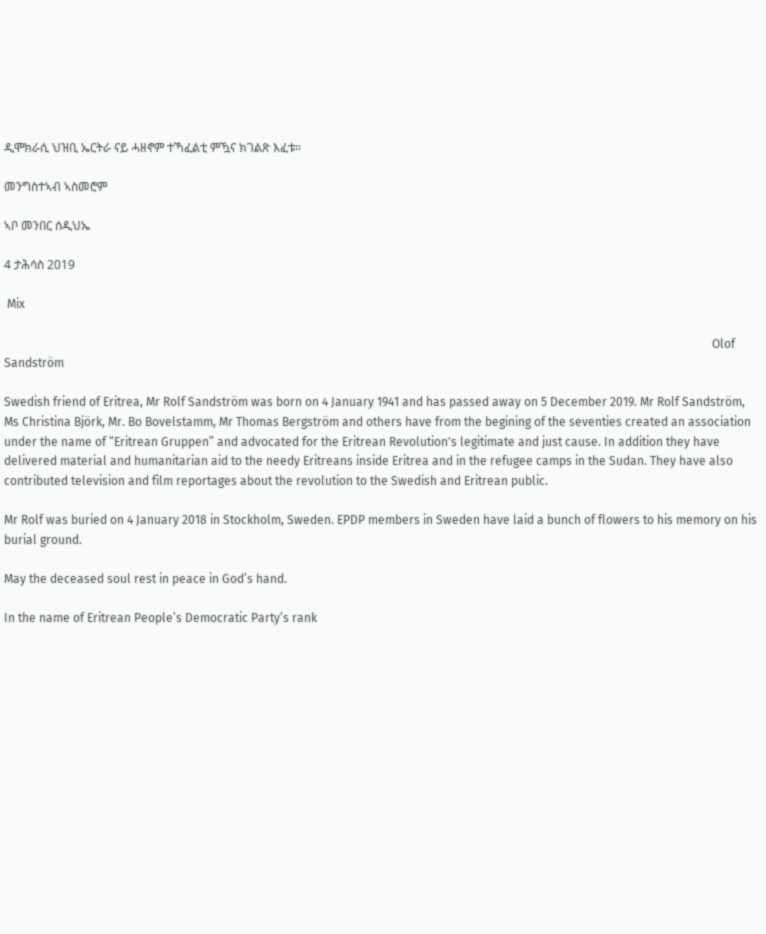ዲሞክራሲ ህዝቢ ኤርትራ ናይ ሓዘኖም ተኻፈልቲ ምዃና ክገልጽ እፈቱ።

መንግስተኣብ ኣስመሮም

ኣቦ መንበር ሰዲህኤ

4 ታሕሳስ 2019

 Mix

                                                                                                                                                                                                                                            Olof  Sandström

Swedish friend of Eritrea, Mr Rolf Sandström was born on 4 January 1941 and has passed away on 5 December 2019. Mr Rolf Sandström, Ms Christina Björk, Mr. Bo Bovelstamm, Mr Thomas Bergström and others have from the begining of the seventies created an association under the name of “Eritrean Gruppen” and advocated for the Eritrean Revolution's legitimate and just cause. In addition they have delivered material and humanitarian aid to the needy Eritreans inside Eritrea and in the refugee camps in the Sudan. They have also contributed television and film reportages about the revolution to the Swedish and Eritrean public.

Mr Rolf was buried on 4 January 2018 in Stockholm, Sweden. EPDP members in Sweden have laid a bunch of flowers to his memory on his burial ground.

May the deceased soul rest in peace in God’s hand.

In the name of Eritrean People’s Democratic Party’s rank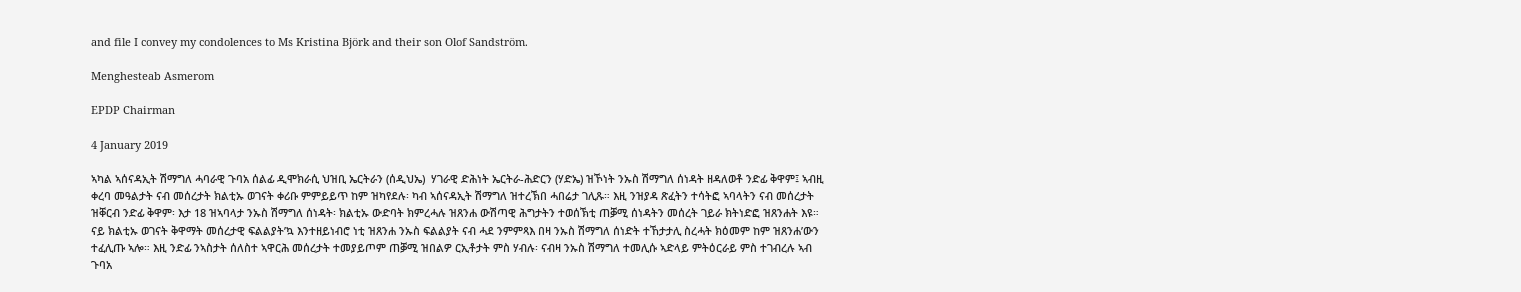and file I convey my condolences to Ms Kristina Björk and their son Olof Sandström.

Menghesteab Asmerom

EPDP Chairman

4 January 2019

ኣካል ኣሰናዳኢት ሽማግለ ሓባራዊ ጉባአ ሰልፊ ዲሞክራሲ ህዝቢ ኤርትራን (ሰዲህኤ)  ሃገራዊ ድሕነት ኤርትራ-ሕድርን (ሃድኤ) ዝኾነት ንኡስ ሽማግለ ሰነዳት ዘዳለወቶ ንድፊ ቅዋም፤ ኣብዚ ቀረባ መዓልታት ናብ መሰረታት ክልቲኡ ወገናት ቀሪቡ ምምይይጥ ከም ዝካየደሉ፡ ካብ ኣሰናዳኢት ሽማግለ ዝተረኽበ ሓበሬታ ገሊጹ። እዚ ንዝያዳ ጽፈትን ተሳትፎ ኣባላትን ናብ መሰረታት ዝቐርብ ንድፊ ቅዋም፡ እታ 18 ዝኣባላታ ንኡስ ሽማግለ ሰነዳት፡ ክልቲኡ ውድባት ክምረሓሉ ዝጸንሐ ውሽጣዊ ሕግታትን ተወሰኽቲ ጠቓሚ ሰነዳትን መሰረት ገይራ ክትነድፎ ዝጸንሐት እዩ። ናይ ክልቲኡ ወገናት ቅዋማት መሰረታዊ ፍልልያት’ኳ እንተዘይነብሮ ነቲ ዝጸንሐ ንኡስ ፍልልያት ናብ ሓደ ንምምጻእ በዛ ንኡስ ሽማግለ ሰነድት ተኸታታሊ ስረሓት ክዕመም ከም ዝጸንሐ’ውን ተፈሊጡ ኣሎ። እዚ ንድፊ ንኣስታት ሰለስተ ኣዋርሕ መሰረታት ተመያይጦም ጠቓሚ ዝበልዎ ርኢቶታት ምስ ሃብሉ፡ ናብዛ ንኡስ ሽማግለ ተመሊሱ ኣድላይ ምትዕርራይ ምስ ተገብረሉ ኣብ ጉባአ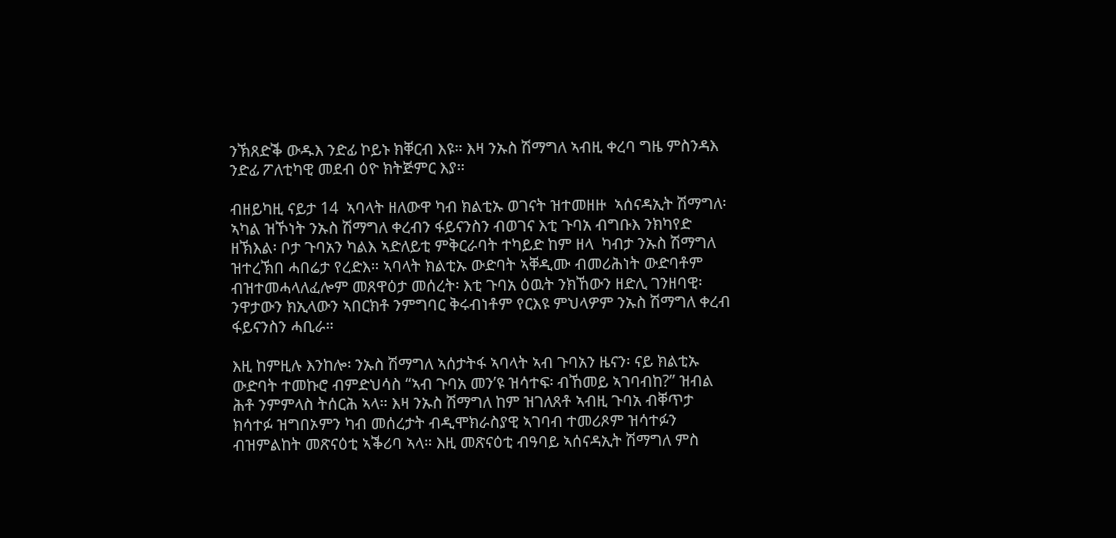ንኽጸድቕ ውዱእ ንድፊ ኮይኑ ክቐርብ እዩ። እዛ ንኡስ ሽማግለ ኣብዚ ቀረባ ግዜ ምስንዳእ ንድፊ ፖለቲካዊ መደብ ዕዮ ክትጅምር እያ።

ብዘይካዚ ናይታ 14  ኣባላት ዘለውዋ ካብ ክልቲኡ ወገናት ዝተመዘዙ  ኣሰናዳኢት ሽማግለ፡ ኣካል ዝኾነት ንኡስ ሽማግለ ቀረብን ፋይናንስን ብወገና እቲ ጉባአ ብግቡእ ንክካየድ ዘኽእል፡ ቦታ ጉባአን ካልእ ኣድለይቲ ምቅርራባት ተካይድ ከም ዘላ  ካብታ ንኡስ ሽማግለ ዝተረኽበ ሓበሬታ የረድእ። ኣባላት ክልቲኡ ውድባት ኣቐዲሙ ብመሪሕነት ውድባቶም ብዝተመሓላለፈሎም መጸዋዕታ መሰረት፡ እቲ ጉባአ ዕዉት ንክኸውን ዘድሊ ገንዘባዊ፡ ንዋታውን ክኢላውን ኣበርክቶ ንምግባር ቅሩብነቶም የርእዩ ምህላዎም ንኡስ ሽማግለ ቀረብ ፋይናንስን ሓቢራ።

እዚ ከምዚሉ እንከሎ፡ ንኡስ ሽማግለ ኣሰታትፋ ኣባላት ኣብ ጉባአን ዜናን፡ ናይ ክልቲኡ ውድባት ተመኩሮ ብምድህሳስ “ኣብ ጉባአ መን’ዩ ዝሳተፍ፡ ብኸመይ ኣገባብከ?” ዝብል ሕቶ ንምምላስ ትሰርሕ ኣላ። እዛ ንኡስ ሽማግለ ከም ዝገለጸቶ ኣብዚ ጉባአ ብቐጥታ ክሳተፉ ዝግበኦምን ካብ መሰረታት ብዲሞክራስያዊ ኣገባብ ተመሪጾም ዝሳተፉን ብዝምልከት መጽናዕቲ ኣቕሪባ ኣላ። እዚ መጽናዕቲ ብዓባይ ኣሰናዳኢት ሽማግለ ምስ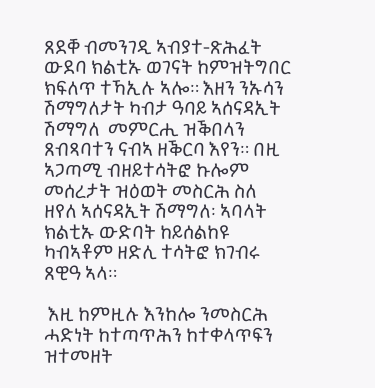ጸደቐ ብመንገዲ ኣብያተ-ጽሕፈት ውደባ ክልቲኡ ወገናት ከምዝትግበር ክፍለጥ ተኻኢሉ ኣሎ። እዘን ንኡሳን ሽማግለታት ካብታ ዓባይ ኣሰናዳኢት ሽማግለ  መምርሒ ዝቕበላን  ጸብጻባተን ናብኣ ዘቕርባ እየን። በዚ ኣጋጣሚ ብዘይተሳትፎ ኩሎም መሰረታት ዝዕወት መስርሕ ስለ ዘየለ ኣሰናዳኢት ሽማግለ፡ ኣባላት ክልቲኡ ውድባት ከይሰልከዩ ካብኣቶም ዘድሊ ተሳትፎ ክገብሩ ጸዊዓ ኣላ።

 እዚ ከምዚሉ እንከሎ ንመስርሕ ሓድነት ከተጣጥሕን ከተቀላጥፍን ዝተመዘት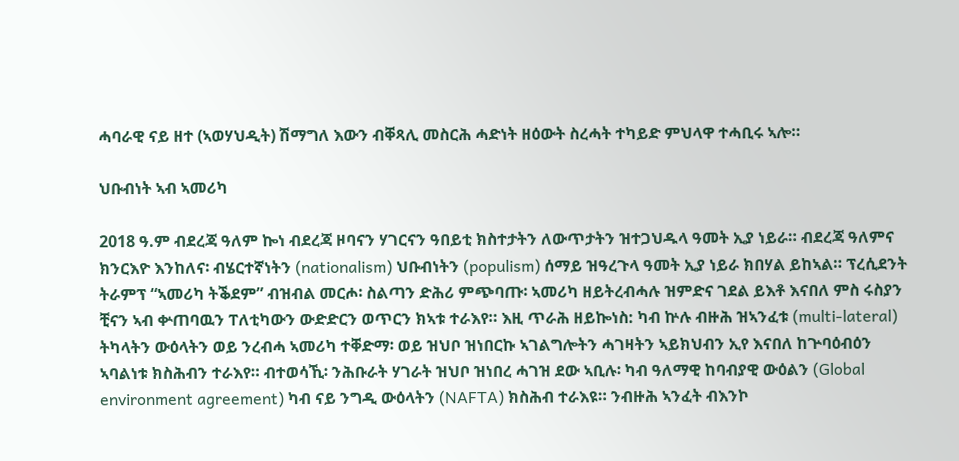ሓባራዊ ናይ ዘተ (ኣወሃህዲት) ሽማግለ እውን ብቐጻሊ መስርሕ ሓድነት ዘዕውት ስረሓት ተካይድ ምህላዋ ተሓቢሩ ኣሎ።

ህቡብነት ኣብ ኣመሪካ

2018 ዓ.ም ብደረጃ ዓለም ኰነ ብደረጃ ዞባናን ሃገርናን ዓበይቲ ክስተታትን ለውጥታትን ዝተጋህዱላ ዓመት ኢያ ነይራ። ብደረጃ ዓለምና ክንርእዮ እንከለና፡ ብሄርተኛነትን (nationalism) ህቡብነትን (populism) ሰማይ ዝዓረጉላ ዓመት ኢያ ነይራ ክበሃል ይከኣል። ፕረሲደንት ትራምፕ “ኣመሪካ ትቕደም” ብዝብል መርሖ፡ ስልጣን ድሕሪ ምጭባጡ፡ ኣመሪካ ዘይትረብሓሉ ዝምድና ገደል ይእቶ እናበለ ምስ ሩስያን ቺናን ኣብ ቍጠባዉን ፐለቲካውን ውድድርን ወጥርን ክኣቱ ተራእየ። እዚ ጥራሕ ዘይኰነስ: ካብ ኵሉ ብዙሕ ዝኣንፈቱ (multi-lateral) ትካላትን ውዕላትን ወይ ንረብሓ ኣመሪካ ተቐድማ፡ ወይ ዝህቦ ዝነበርኩ ኣገልግሎትን ሓገዛትን ኣይክህብን ኢየ እናበለ ከጕባዕብዕን ኣባልነቱ ክስሕብን ተራእየ። ብተወሳኺ፡ ንሕቡራት ሃገራት ዝህቦ ዝነበረ ሓገዝ ደው ኣቢሉ፡ ካብ ዓለማዊ ከባብያዊ ውዕልን (Global environment agreement) ካብ ናይ ንግዲ ውዕላትን (NAFTA) ክስሕብ ተራእዩ። ንብዙሕ ኣንፈት ብእንኮ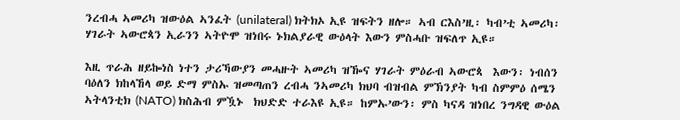ንረብሓ ኣመሪካ ዝውዕል ኣንፈት (unilateral) ክትክኦ ኢዩ ዝፍትን ዘሎ። ኣብ ርእስ’ዚ፡ ካብ’ቲ ኣመሪካ፡ ሃገራት ኣውሮጳን ኢራንን ኣትዮሞ ዝነበሩ ኑክልያራዊ ውዕላት እውን ምስሓቡ ዝፍለጥ ኢዩ።

እዚ ጥራሕ ዘይኰነስ ነተን ታሪኻውያን መሓዙት ኣመሪካ ዝዀና ሃገራት ምዕራብ ኣውሮጳ  እውን፡ ነብሰን ባዕለን ክከላኸላ ወይ ድማ ምስኡ ዝመጣጠን ረብሓ ንኣመሪካ ክህባ ብዝብል ምኽንያት ካብ ስምምዕ ሰሜን ኣትላንቲክ (NATO) ክስሕብ ምዃኑ  ክህድድ ተራእዩ ኢዩ። ከምኡ’ውን፡ ምስ ካናዳ ዝነበረ ንግዳዊ ውዕል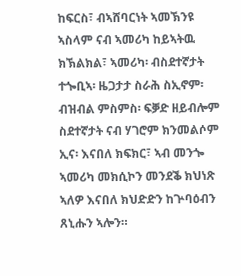ከፍርስ፣ ብኣሸባርነት ኣመኽንዩ ኣስላም ናብ ኣመሪካ ከይኣትዉ ክኽልክል፣ ኣመሪካ፡ ብስደተኛታት ተጐቢኣ፡ ዜጋታታ ስራሕ ስኢኖም፡ ብዝብል ምስምስ፡ ፍቓድ ዘይብሎም ስደተኛታት ናብ ሃገሮም ክንመልሶም ኢና፡ እናበለ ክፍክር፣ ኣብ መንጐ ኣመሪካ መክሲኮን መንደቕ ክህነጽ ኣለዎ እናበለ ክህድድን ከጕባዕብን ጸኒሑን ኣሎን።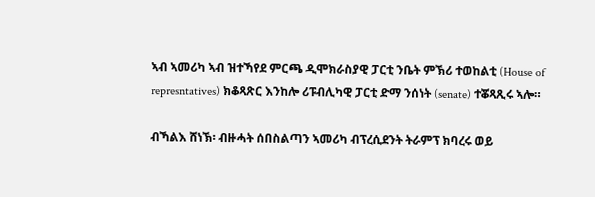ኣብ ኣመሪካ ኣብ ዝተኻየደ ምርጫ ዲሞክራስያዊ ፓርቲ ንቤት ምኽሪ ተወከልቲ (House of represntatives) ክቆጻጽር እንከሎ ሪፑብሊካዊ ፓርቲ ድማ ንሰነት (senate) ተቖጻጺሩ ኣሎ።

ብኻልእ ሸነኽ፡ ብዙሓት ሰበስልጣን ኣመሪካ ብፕረሲደንት ትራምፕ ክባረሩ ወይ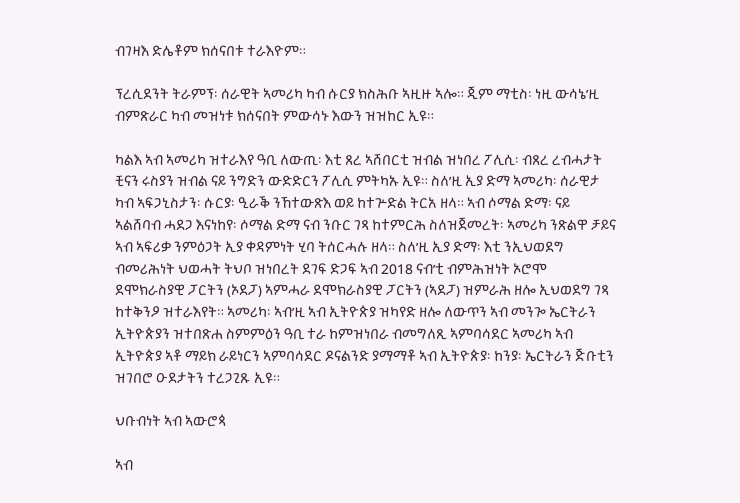ብገዛእ ድሌቶም ክሰናበቱ ተራእዮም።

ፕረሲደንት ትራምፕ፡ ሰራዊት ኣመሪካ ካብ ሱርያ ክስሕቡ ኣዚዙ ኣሎ። ጂም ማቲስ፡ ነዚ ውሳኔ’ዚ ብምጽራር ካብ መዝነቱ ክሰናበት ምውሳኑ እውን ዝዝከር ኢዩ።

ካልእ ኣብ ኣመሪካ ዝተራእየ ዓቢ ለውጢ፡ እቲ ጸረ ኣሸበርቲ ዝብል ዝነበረ ፖሊሲ፡ ብጸረ ረብሓታት ቺናን ሩስያን ዝብል ናይ ንግድን ውድድርን ፖሊሲ ምትካኡ ኢዩ። ስለ’ዚ ኢያ ድማ ኣመሪካ፡ ሰራዊታ ካብ ኣፍጋኒስታን፡ ሱርያ፡ ዒራቕ ንኸተውጽእ ወይ ከተጕድል ትርአ ዘላ። ኣብ ሶማል ድማ፡ ናይ ኣልሸባብ ሓደጋ እናነከየ፡ ሶማል ድማ ናብ ንቡር ገጻ ከተምርሕ ስለዝጀመረት፡ ኣመሪካ ንጽልዋ ቻይና ኣብ ኣፍሪቃ ንምዕጋት ኢያ ቀዳምነት ሂባ ትሰርሓሉ ዘላ። ስለ’ዚ ኢያ ድማ፡ እቲ ንኢህወደግ ብመሪሕነት ህወሓት ትህቦ ዝነበረት ደገፍ ድጋፍ ኣብ 2018 ናብ’ቲ ብምሕዝነት ኦሮሞ ደሞክራስያዊ ፓርትን (ኦደፓ) ኣምሓራ ደሞክራስያዊ ፓርትን (ኣደፓ) ዝምራሕ ዘሎ ኢህወደግ ገጻ ከተቅንዖ ዝተራእየት። ኣመሪካ፡ ኣብ’ዚ ኣብ ኢትዮጵያ ዝካየድ ዘሎ ለውጥን ኣብ መንጐ ኤርትራን ኢትዮጵያን ዝተበጽሐ ስምምዕን ዓቢ ተራ ከምዝነበራ ብመግለጺ ኣምባሳደር ኣመሪካ ኣብ ኢትዮጵያ ኣቶ ማይክ ራይነርን ኣምባሳደር ዶናልንድ ያማማቶ ኣብ ኢትዮጵያ፡ ከንያ፡ ኤርትራን ጅቡቲን ዝገበሮ ዑደታትን ተረጋጊጹ ኢዩ።

ህቡብነት ኣብ ኣውሮጳ

ኣብ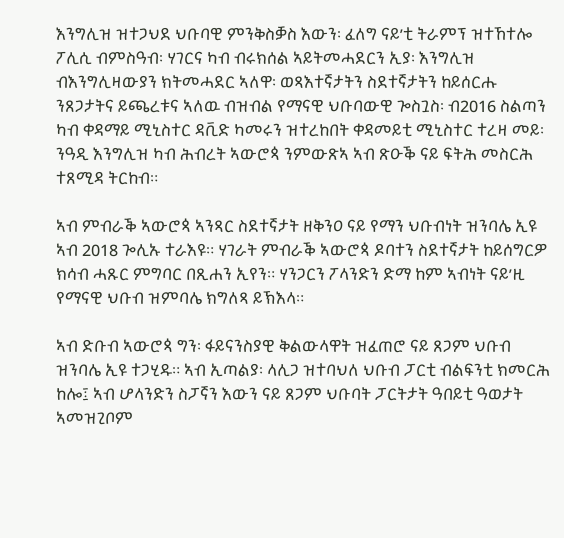እንግሊዝ ዝተጋህደ ህቡባዊ ምንቅስቓስ እውን፡ ፈለግ ናይ’ቲ ትራምፕ ዝተኸተሎ ፖሊሲ ብምስዓብ፡ ሃገርና ካብ ብሩክሰል ኣይትመሓደርን ኢያ፡ እንግሊዝ ብእንግሊዛውያን ክትመሓደር ኣለዋ፡ ወጻእተኛታትን ስደተኛታትን ከይሰርሑ ንጸጋታትና ይጫረቱና ኣለዉ ብዝብል የማናዊ ህቡባውዊ ጐስጓስ፡ ብ2016 ስልጣን ካብ ቀዳማይ ሚኒስተር ዳቪድ ካመሩን ዝተረከበት ቀዳመይቲ ሚኒስተር ተረዛ መይ፡ ንዓዲ እንግሊዝ ካብ ሕብረት ኣውሮጳ ንምውጽኣ ኣብ ጽዑቕ ናይ ፍትሕ መስርሕ ተጸሚዳ ትርከብ።

ኣብ ምብራቕ ኣውሮጳ ኣንጻር ስደተኛታት ዘቅንዐ ናይ የማን ህቡብነት ዝንባሌ ኢዩ ኣብ 2018 ጐሊኡ ተራእዩ። ሃገራት ምብራቕ ኣውሮጳ ዶባተን ስደተኛታት ከይሰግርዎ ክሳብ ሓጹር ምግባር በጺሐን ኢየን። ሃንጋርን ፖላንድን ድማ ከም ኣብነት ናይ’ዚ የማናዊ ህቡብ ዝምባሌ ክግለጻ ይኽእላ።

ኣብ ድቡብ ኣውሮጳ ግን፡ ፋይናንስያዊ ቅልውላዋት ዝፈጠሮ ናይ ጸጋም ህቡብ ዝንባሌ ኢዩ ተጋሂዱ። ኣብ ኢጣልያ፡ ላሊጋ ዝተባህለ ህቡብ ፓርቲ ብልፍንቲ ክመርሕ ከሎ፤ ኣብ ሆላንድን ስፓኛን እውን ናይ ጸጋም ህቡባት ፓርትታት ዓበይቲ ዓወታት  ኣመዝጊቦም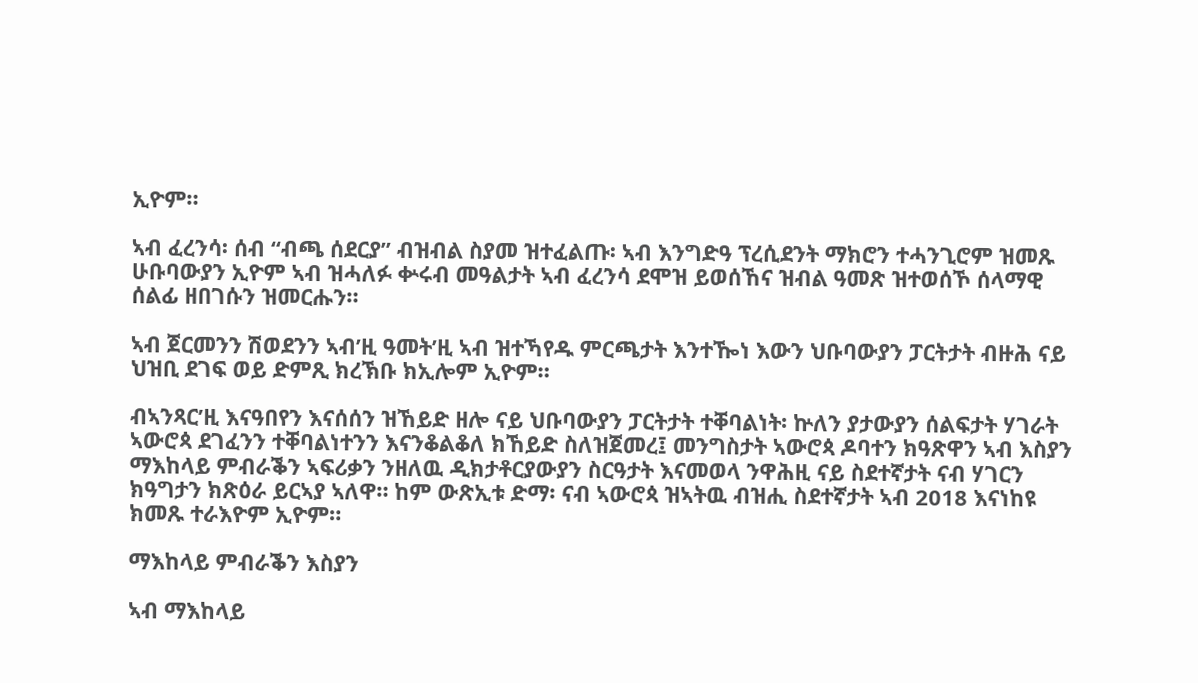ኢዮም።

ኣብ ፈረንሳ፡ ሰብ “ብጫ ሰደርያ” ብዝብል ስያመ ዝተፈልጡ፡ ኣብ እንግድዓ ፕረሲደንት ማክሮን ተሓንጊሮም ዝመጹ ሁቡባውያን ኢዮም ኣብ ዝሓለፉ ቍሩብ መዓልታት ኣብ ፈረንሳ ደሞዝ ይወሰኸና ዝብል ዓመጽ ዝተወሰኾ ሰላማዊ ሰልፊ ዘበገሱን ዝመርሑን።

ኣብ ጀርመንን ሽወደንን ኣብ’ዚ ዓመት’ዚ ኣብ ዝተኻየዱ ምርጫታት እንተዀነ እውን ህቡባውያን ፓርትታት ብዙሕ ናይ ህዝቢ ደገፍ ወይ ድምጺ ክረኽቡ ክኢሎም ኢዮም።

ብኣንጻር’ዚ እናዓበየን እናሰሰን ዝኸይድ ዘሎ ናይ ህቡባውያን ፓርትታት ተቐባልነት፡ ኵለን ያታውያን ሰልፍታት ሃገራት ኣውሮጳ ደገፈንን ተቐባልነተንን እናንቆልቆለ ክኸይድ ስለዝጀመረ፤ መንግስታት ኣውሮጳ ዶባተን ክዓጽዋን ኣብ እስያን ማእከላይ ምብራቕን ኣፍሪቃን ንዘለዉ ዲክታቶርያውያን ስርዓታት እናመወላ ንዋሕዚ ናይ ስደተኛታት ናብ ሃገርን ክዓግታን ክጽዕራ ይርኣያ ኣለዋ። ከም ውጽኢቱ ድማ፡ ናብ ኣውሮጳ ዝኣትዉ ብዝሒ ስደተኛታት ኣብ 2018 እናነከዩ ክመጹ ተራእዮም ኢዮም።

ማእከላይ ምብራቕን እስያን

ኣብ ማእከላይ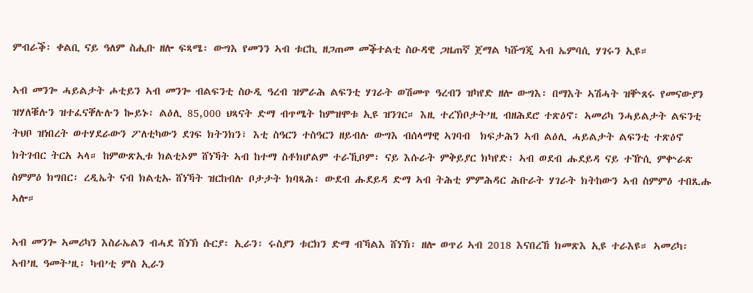ምብራቕ፡ ቀልቢ ናይ ዓለም ስሒቡ ዘሎ ፍጻሜ፡ ውግእ የመንን ኣብ ቱርኪ ዘጋጠመ መቕተልቲ ስዑዳዊ ጋዜጠኛ ጀማል ካሹግጂ ኣብ ኤምባሲ ሃገሩን ኢዩ።

ኣብ መንጐ ሓይልታት ሖቲይን ኣብ መንጐ ብልፍንቲ ስዑዲ ዓረብ ዝምራሕ ልፍንቲ ሃገራት ወሽመጥ ዓረብን ዝካየድ ዘሎ ውግእ፡ በማእት ኣሽሓት ዝቝጸሩ የመናውያን ዝሃለቑሉን ዝተፈናቐሉሉን ኰይኑ፡ ልዕሊ 85,000 ህጻናት ድማ ብጥሜት ከምዝሞቱ ኢዩ ዝንገር። እዚ ተረኽቦታት’ዚ ብዘሕደሮ ተጽዕኖ፡ ኣመሪካ ንሓይልታት ልፍንቲ ትህቦ ዝነበረት ወተሃደራውን ፖለቲካውን ደገፍ ክትንክን፣ እቲ ስዓርን ተስዓርን ዘይብሉ ውግእ ብሰላማዊ ኣገባብ  ክፍታሕን ኣብ ልዕሊ ሓይልታት ልፍንቲ ተጽዕኖ ክትገብር ትርአ ኣላ። ከምውጽኢቱ ክልቲኦም ሸነኻት ኣብ ከተማ ስቶክሆልም ተራኺቦም፡ ናይ እሱራት ምቅይያር ክካየድ፡ ኣብ ወደብ ሑደይዳ ናይ ተዅሲ ምቍራጽ ስምምዕ ክግበር፡ ረዲኤት ናብ ክልቲኡ ሸነኻት ዝርከብሉ ቦታታት ክባጻሕ፡ ውደብ ሑደይዳ ድማ ኣብ ትሕቲ ምምሕዳር ሕቡራት ሃገራት ክትከውን ኣብ ስምምዕ ተበጺሑ ኣሎ።

ኣብ መንጐ ኣመሪካን እስራኤልን ብሓደ ሸነኽ ሱርያ፡ ኢራን፡ ሩስያን ቱርክን ድማ ብኻልእ ሸነኽ፡ ዘሎ ወጥሪ ኣብ 2018 እናበረኸ ክመጽእ ኢዩ ተራእዩ። ኣመሪካ፡ ኣብ’ዚ ዓመት’ዚ፡ ካብ’ቲ ምስ ኢራን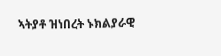ኣትያቶ ዝነበረት ኑክልያራዊ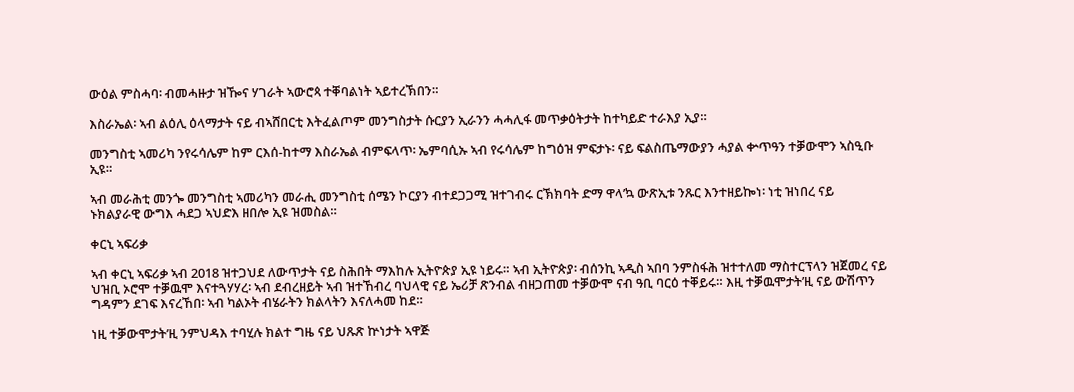ውዕል ምስሓባ፡ ብመሓዙታ ዝዀና ሃገራት ኣውሮጳ ተቐባልነት ኣይተረኽበን።

እስራኤል፡ ኣብ ልዕሊ ዕላማታት ናይ ብኣሸበርቲ እትፈልጦም መንግስታት ሱርያን ኢራንን ሓሓሊፋ መጥቃዕትታት ከተካይድ ተራእያ ኢያ።

መንግስቲ ኣመሪካ ንየሩሳሌም ከም ርእሰ-ከተማ እስራኤል ብምፍላጥ፡ ኤምባሲኡ ኣብ የሩሳሌም ከግዕዝ ምፍታኑ፡ ናይ ፍልስጤማውያን ሓያል ቍጥዓን ተቓውሞን ኣስዒቡ ኢዩ።

ኣብ መራሕቲ መንጐ መንግስቲ ኣመሪካን መራሒ መንግስቲ ሰሜን ኮርያን ብተደጋጋሚ ዝተገብሩ ርኽክባት ድማ ዋላ’ኳ ውጽኢቱ ንጹር እንተዘይኰነ፡ ነቲ ዝነበረ ናይ  ኑክልያራዊ ውግእ ሓደጋ ኣህድእ ዘበሎ ኢዩ ዝመስል።

ቀርኒ ኣፍሪቃ

ኣብ ቀርኒ ኣፍሪቃ ኣብ 2018 ዝተጋህደ ለውጥታት ናይ ስሕበት ማእከሉ ኢትዮጵያ ኢዩ ነይሩ። ኣብ ኢትዮጵያ፡ ብሰንኪ ኣዲስ ኣበባ ንምስፋሕ ዝተተለመ ማስተርፕላን ዝጀመረ ናይ ህዝቢ ኦሮሞ ተቓዉሞ እናተጓሃሃረ፡ ኣብ ደብረዘይት ኣብ ዝተኸብረ ባህላዊ ናይ ኤሪቻ ጽንብል ብዘጋጠመ ተቓውሞ ናብ ዓቢ ባርዕ ተቐይሩ። እዚ ተቓዉሞታት’ዚ ናይ ውሽጥን ግዳምን ደገፍ እናረኸበ፡ ኣብ ካልኦት ብሄራትን ክልላትን እናለሓመ ከደ።

ነዚ ተቓውሞታት’ዚ ንምህዳእ ተባሂሉ ክልተ ግዜ ናይ ህጹጽ ኵነታት ኣዋጅ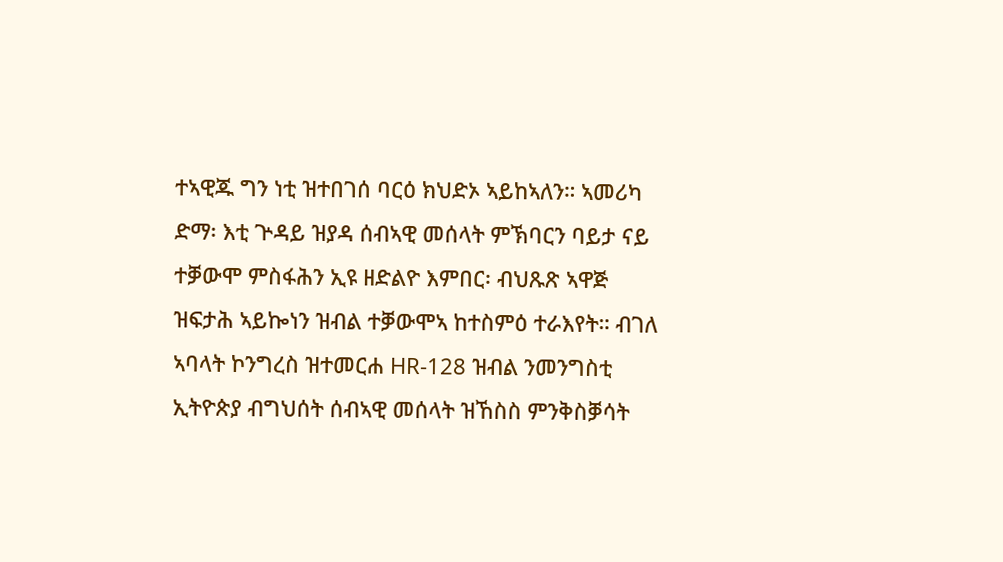ተኣዊጁ ግን ነቲ ዝተበገሰ ባርዕ ክህድኦ ኣይከኣለን። ኣመሪካ ድማ፡ እቲ ጕዳይ ዝያዳ ሰብኣዊ መሰላት ምኽባርን ባይታ ናይ ተቓውሞ ምስፋሕን ኢዩ ዘድልዮ እምበር፡ ብህጹጽ ኣዋጅ ዝፍታሕ ኣይኰነን ዝብል ተቓውሞኣ ከተስምዕ ተራእየት። ብገለ ኣባላት ኮንግረስ ዝተመርሐ HR-128 ዝብል ንመንግስቲ ኢትዮጵያ ብግህሰት ሰብኣዊ መሰላት ዝኸስስ ምንቅስቓሳት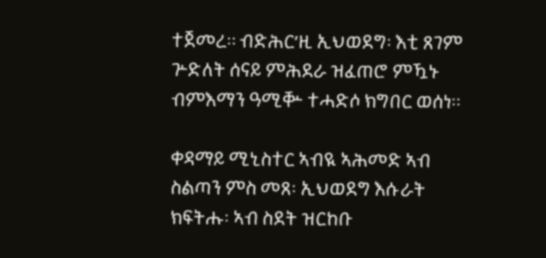ተጀመረ። ብድሕር’ዚ ኢህወደግ፡ እቲ ጸገም ጕድለት ሰናይ ምሕደራ ዝፈጠሮ ምዃኑ ብምእማን ዓሚቝ ተሓድሶ ክግበር ወሰነ።

ቀዳማይ ሚኒስተር ኣብዪ ኣሕመድ ኣብ  ስልጣን ምስ መጸ፡ ኢህወደግ እሱራት ክፍትሑ፡ ኣብ ስደት ዝርከቡ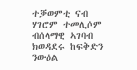ተቓወምቲ ናብ ሃገሮም ተመሊሶም ብሰላማዊ ኣገባብ ክወዳደሩ ከፍቅድን ንውዕል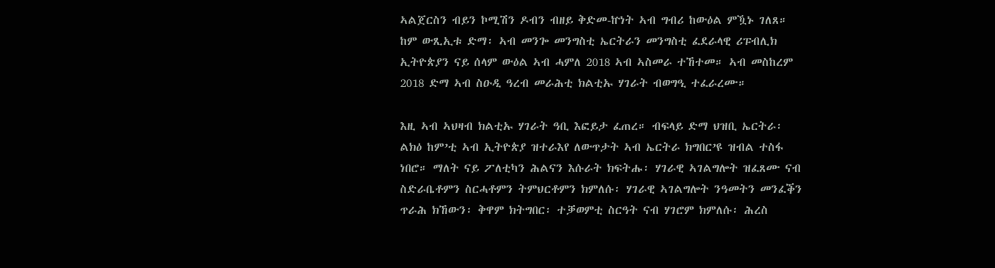ኣልጀርስን ብይን ኮሚሽን ዶብን ብዘይ ቅድመ-ኵነት ኣብ ግብሪ ከውዕል ምዃኑ ገለጸ። ከም ውጺኢቱ ድማ፡ ኣብ መንጐ መንግስቲ ኤርትራን መንግስቲ ፈደራላዊ ሪፑብሊክ ኢትዮጵያን ናይ ሰላም ውዕል ኣብ ሓምለ 2018 ኣብ ኣስመራ ተኸተመ። ኣብ መስከረም 2018 ድማ ኣብ ስዑዲ ዓረብ መራሕቲ ክልቲኡ ሃገራት ብወግዒ ተፈራረሙ።

እዚ ኣብ ኣህዛብ ክልቲኡ ሃገራት ዓቢ እፎይታ ፈጠረ። ብፍላይ ድማ ህዝቢ ኤርትራ፡ ልክዕ ከም’ቲ ኣብ ኢትዮጵያ ዝተራእየ ለውጥታት ኣብ ኤርትራ ክግበር’ዩ ዝብል ተስፋ ነበሮ። ማለት ናይ ፖለቲካን ሕልናን እሱራት ክፍትሑ፡ ሃገራዊ ኣገልግሎት ዝፈጸሙ ናብ ስድራቤቶምን ስርሓቶምን ትምህርቶምን ክምለሱ፡ ሃገራዊ ኣገልግሎት ንዓመትን መንፈቕን ጥራሕ ክኸውን፡ ቅዋም ክትግበር፡ ተቓወምቲ ስርዓት ናብ ሃገሮም ክምለሱ፡ ሕረስ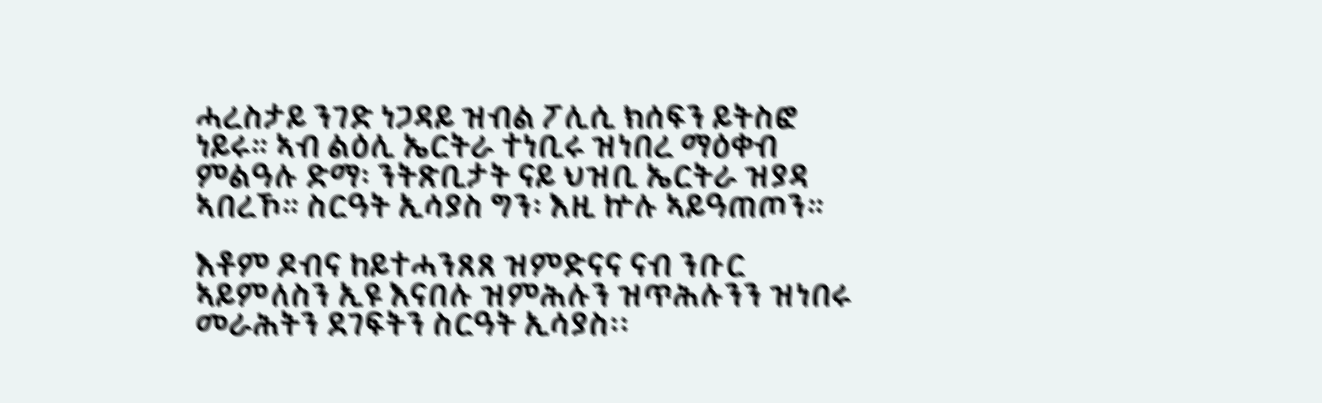ሓረስታይ ንገድ ነጋዳይ ዝብል ፖሊሲ ክሰፍን ይትስፎ ነይሩ። ኣብ ልዕሊ ኤርትራ ተነቢሩ ዝነበረ ማዕቀብ ምልዓሉ ድማ፡ ንትጽቢታት ናይ ህዝቢ ኤርትራ ዝያዳ ኣበረኾ። ስርዓት ኢሳያስ ግን፡ እዚ ኵሉ ኣይዓጠጦን።

እቶም ዶብና ከይተሓንጸጸ ዝምድናና ናብ ንቡር ኣይምለስን ኢዩ እናበሉ ዝምሕሉን ዝጥሕሉንን ዝነበሩ መራሕትን ደገፍትን ስርዓት ኢሳያስ፡፡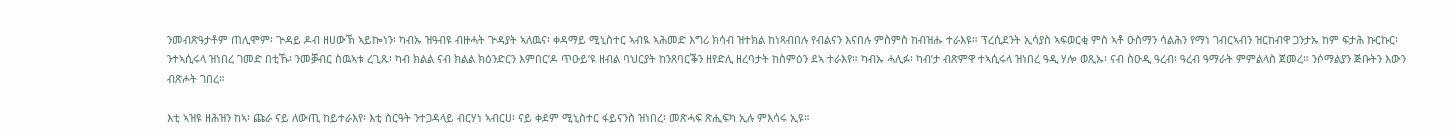ንመብጽዓታቶም ጠሊሞም፡ ጕዳይ ዶብ ዘሀውኽ ኣይኰነን፡ ካብኡ ዝዓብዩ ብዙሓት ጕዳያት ኣለዉና፡ ቀዳማይ ሚኒስተር ኣብዪ ኣሕመድ እግሪ ክሳብ ዝተክል ከነጻብበሉ የብልናን እናበሉ ምስምስ ከብዝሑ ተራእዩ። ፕረሲደንት ኢሳያስ ኣፍወርቂ ምስ ኣቶ ዑስማን ሳልሕን የማነ ገብርኣብን ዝርከብዋ ጋንታኡ ከም ፍታሕ ኩርኩር፡ ንተኣሲሩላ ዝነበረ ገመድ በቲኹ፡ ንመቓብር ስዉኣቱ ረጊጹ፡ ካብ ክልል ናብ ክልል ክዕንድርን እምበር’ዶ ጥዑይ’ዩ ዘብል ባህርያት ከንጸባርቕን ዘየድሊ ዘረባታት ከስምዕን ደኣ ተራእየ። ካብኡ ሓሊፉ፡ ካብ’ታ ብጽምዋ ተኣሲሩላ ዝነበረ ዓዲ ሃሎ ወጺኡ፡ ናብ ስዑዲ ዓረብ፡ ዓረብ ዓማራት ምምልላስ ጀመረ። ንሶማልያን ጅቡትን እውን ብጽሖት ገበረ።

እቲ ኣዝዩ ዘሕዝን ከኣ፡ ጩራ ናይ ለውጢ ከይተራእየ፡ እቲ ስርዓት ንተጋዳላይ ብርሃነ ኣብርሀ፡ ናይ ቀደም ሚኒስተር ፋይናንስ ዝነበረ፡ መጽሓፍ ጽሒፍካ ኢሉ ምእሳሩ ኢዩ።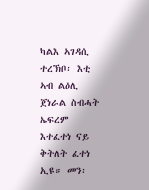ካልእ ኣገዳሲ ተረኽቦ፡ እቲ ኣብ ልዕሊ ጀነራል ስብሓት ኤፍረም እተፈተነ ናይ ቅትለት ፈተነ ኢዩ። መን፡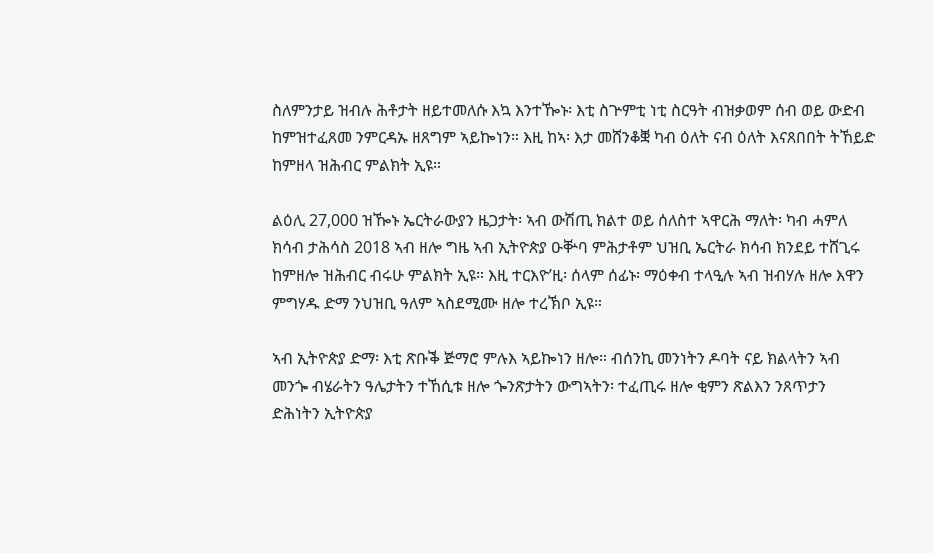ስለምንታይ ዝብሉ ሕቶታት ዘይተመለሱ እኳ እንተዀኑ፡ እቲ ስጕምቲ ነቲ ስርዓት ብዝቃወም ሰብ ወይ ውድብ ከምዝተፈጸመ ንምርዳኡ ዘጸግም ኣይኰነን። እዚ ከኣ፡ እታ መሸንቆቛ ካብ ዕለት ናብ ዕለት እናጸበበት ትኸይድ ከምዘላ ዝሕብር ምልክት ኢዩ።

ልዕሊ 27,000 ዝዀኑ ኤርትራውያን ዜጋታት፡ ኣብ ውሽጢ ክልተ ወይ ሰለስተ ኣዋርሕ ማለት፡ ካብ ሓምለ ክሳብ ታሕሳስ 2018 ኣብ ዘሎ ግዜ ኣብ ኢትዮጵያ ዑቝባ ምሕታቶም ህዝቢ ኤርትራ ክሳብ ክንደይ ተሸጊሩ ከምዘሎ ዝሕብር ብሩሁ ምልክት ኢዩ። እዚ ተርእዮ’ዚ፡ ሰላም ሰፊኑ፡ ማዕቀብ ተላዒሉ ኣብ ዝብሃሉ ዘሎ እዋን ምግሃዱ ድማ ንህዝቢ ዓለም ኣስደሚሙ ዘሎ ተረኽቦ ኢዩ።

ኣብ ኢትዮጵያ ድማ፡ እቲ ጽቡቕ ጅማሮ ምሉእ ኣይኰነን ዘሎ። ብሰንኪ መንነትን ዶባት ናይ ክልላትን ኣብ መንጐ ብሄራትን ዓሌታትን ተኸሲቱ ዘሎ ጐንጽታትን ውግኣትን፡ ተፈጢሩ ዘሎ ቂምን ጽልእን ንጸጥታን ድሕነትን ኢትዮጵያ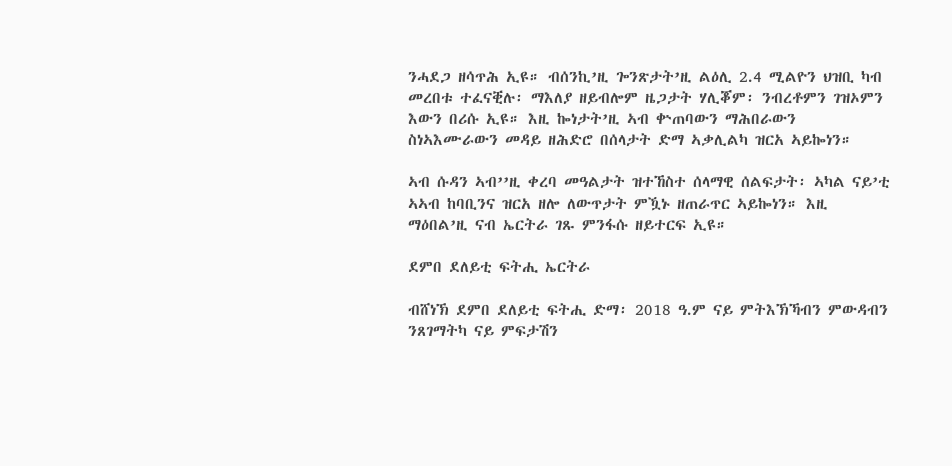ንሓደጋ ዘሳጥሕ ኢዩ። ብሰንኪ’ዚ ጐንጽታት’ዚ ልዕሊ 2.4 ሚልዮን ህዝቢ ካብ መረበቱ ተፈናቒሉ፡ ማእለያ ዘይብሎም ዜጋታት ሃሊቖም፡ ንብረቶምን ገዝኦምን እውን በሪሱ ኢዩ። እዚ ኰነታት’ዚ ኣብ ቍጠባውን ማሕበራውን ስነኣእሙራውን መዳይ ዘሕድሮ በሰላታት ድማ ኣቃሊልካ ዝርአ ኣይኰነን።

ኣብ ሱዳን ኣብ’’ዚ ቀረባ መዓልታት ዝተኸስተ ሰላማዊ ሰልፍታት፡ ኣካል ናይ’ቲ ኣኣብ ከባቢንና ዝርአ ዘሎ ለውጥታት ምዃኑ ዘጠራጥር ኣይኰነን። እዚ ማዕበል’ዚ ናብ ኤርትራ ገጹ ምንፋሱ ዘይተርፍ ኢዩ።

ደምበ ደለይቲ ፍትሒ ኤርትራ

ብሸነኽ ደምበ ደለይቲ ፍትሒ ድማ፡ 2018 ዓ.ም ናይ ምትእኽኻብን ምውዳብን ንጸገማትካ ናይ ምፍታሽን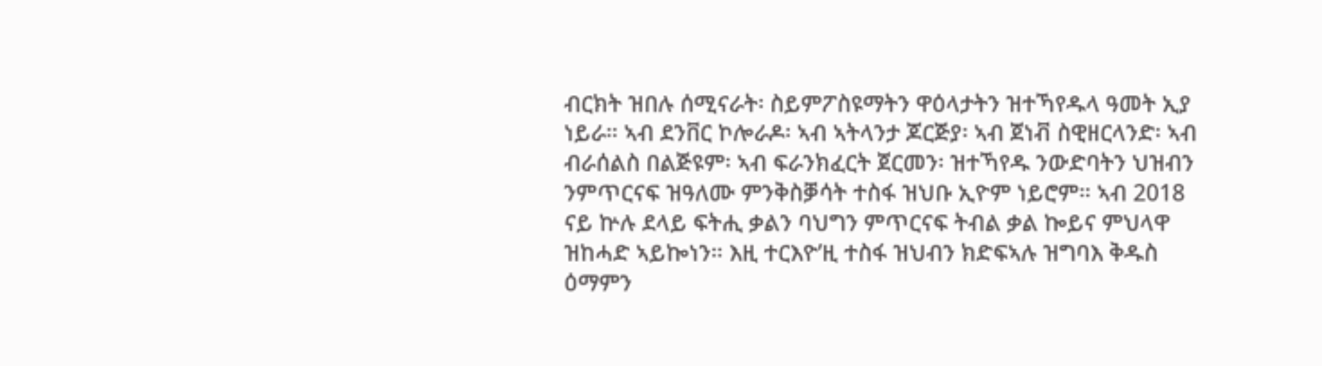ብርክት ዝበሉ ሰሚናራት፡ ስይምፖስዩማትን ዋዕላታትን ዝተኻየዱላ ዓመት ኢያ ነይራ። ኣብ ደንቨር ኮሎራዶ፡ ኣብ ኣትላንታ ጆርጅያ፡ ኣብ ጀነቭ ስዊዘርላንድ፡ ኣብ ብራሰልስ በልጅዩም፡ ኣብ ፍራንክፈርት ጀርመን፡ ዝተኻየዱ ንውድባትን ህዝብን ንምጥርናፍ ዝዓለሙ ምንቅስቓሳት ተስፋ ዝህቡ ኢዮም ነይሮም። ኣብ 2018 ናይ ኵሉ ደላይ ፍትሒ ቃልን ባህግን ምጥርናፍ ትብል ቃል ኰይና ምህላዋ ዝከሓድ ኣይኰነን። እዚ ተርእዮ’ዚ ተስፋ ዝህብን ክድፍኣሉ ዝግባእ ቅዱስ ዕማምን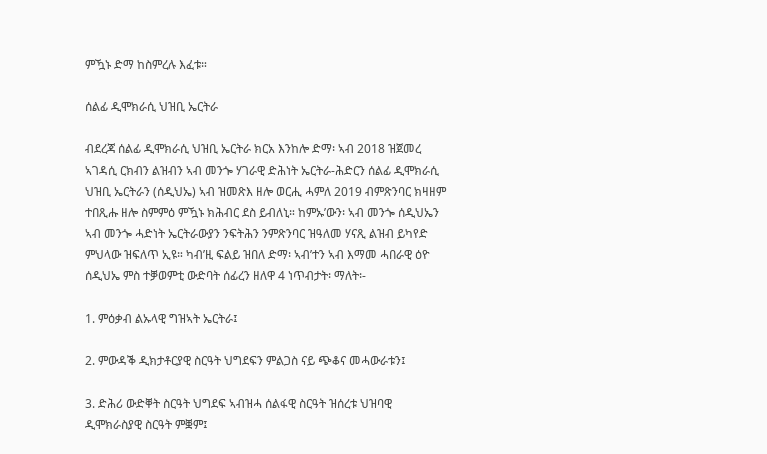ምዃኑ ድማ ከስምረሉ እፈቱ።

ሰልፊ ዲሞክራሲ ህዝቢ ኤርትራ

ብደረጃ ሰልፊ ዲሞክራሲ ህዝቢ ኤርትራ ክርአ እንከሎ ድማ፡ ኣብ 2018 ዝጀመረ ኣገዳሲ ርክብን ልዝብን ኣብ መንጐ ሃገራዊ ድሕነት ኤርትራ-ሕድርን ሰልፊ ዲሞክራሲ ህዝቢ ኤርትራን (ሰዲህኤ) ኣብ ዝመጽእ ዘሎ ወርሒ ሓምለ 2019 ብምጽንባር ክዛዘም ተበጺሑ ዘሎ ስምምዕ ምዃኑ ክሕብር ደስ ይብለኒ። ከምኡ’ውን፡ ኣብ መንጐ ሰዲህኤን ኣብ መንጐ ሓድነት ኤርትራውያን ንፍትሕን ንምጽንባር ዝዓለመ ሃናጺ ልዝብ ይካየድ ምህላው ዝፍለጥ ኢዩ። ካብ’ዚ ፍልይ ዝበለ ድማ፡ ኣብ’ተን ኣብ እማመ ሓበራዊ ዕዮ ሰዲህኤ ምስ ተቓወምቲ ውድባት ሰፊረን ዘለዋ 4 ነጥብታት፡ ማለት፡-

1. ምዕቃብ ልኡላዊ ግዝኣት ኤርትራ፤

2. ምውዳቕ ዲክታቶርያዊ ስርዓት ህግደፍን ምልጋስ ናይ ጭቆና መሓውራቱን፤

3. ድሕሪ ውድቐት ስርዓት ህግደፍ ኣብዝሓ ሰልፋዊ ስርዓት ዝሰረቱ ህዝባዊ ዲሞክራስያዊ ስርዓት ምቛም፤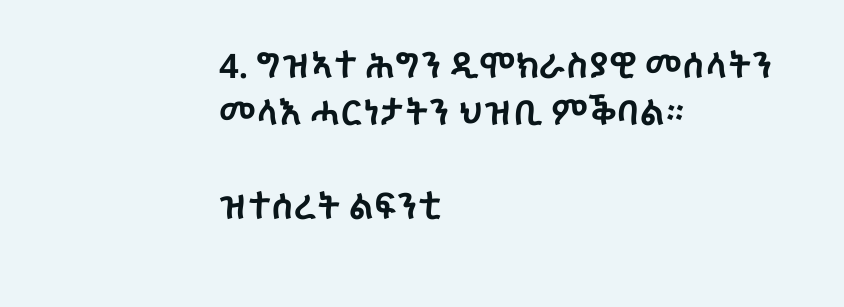4. ግዝኣተ ሕግን ዲሞክራስያዊ መሰላትን መላእ ሓርነታትን ህዝቢ ምቕባል።

ዝተሰረት ልፍንቲ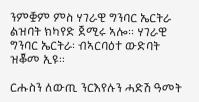ንምቛም ምስ ሃገራዊ ግንባር ኤርትራ ልዝባት ክካየድ ጀሚሩ ኣሎ። ሃገራዊ ግንባር ኤርትራ፡ ብኣርባዕተ ውድባት ዝቖመ ኢዩ።

ርሑስን ለውጢ ንርእየሉን ሓድሽ ዓመት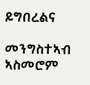ይግበረልና

መንግስተኣብ ኣስመሮም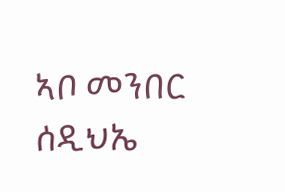ኣቦ መንበር ሰዲህኤ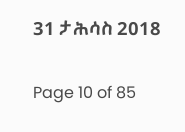31 ታሕሳስ 2018

Page 10 of 85